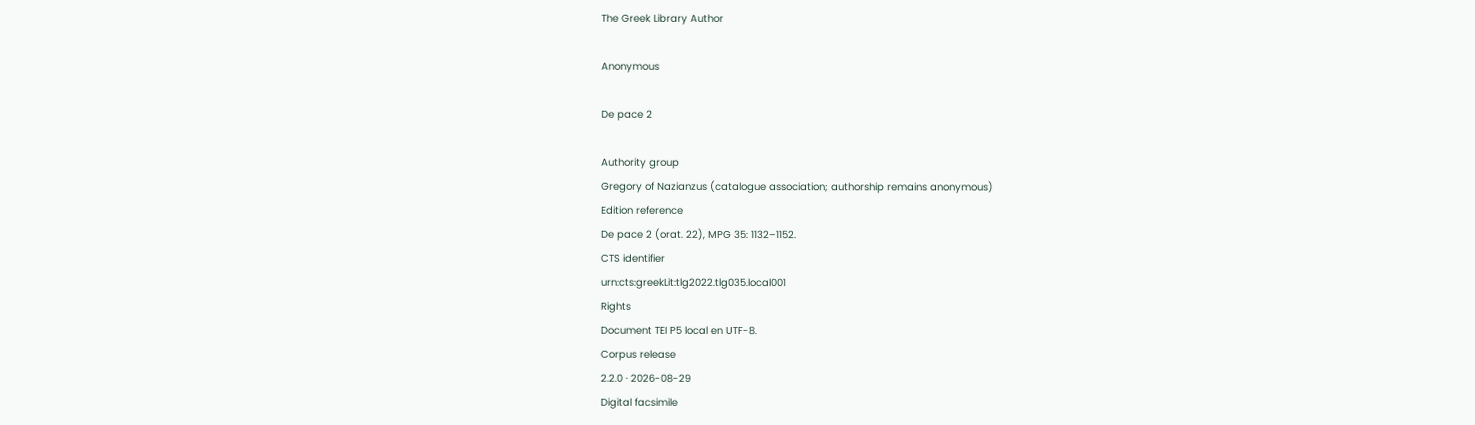The Greek Library Author

Anonymous

De pace 2

Authority group
Gregory of Nazianzus (catalogue association; authorship remains anonymous)
Edition reference
De pace 2 (orat. 22), MPG 35: 1132–1152.
CTS identifier
urn:cts:greekLit:tlg2022.tlg035.local001
Rights
Document TEI P5 local en UTF-8.
Corpus release
2.2.0 · 2026-08-29
Digital facsimile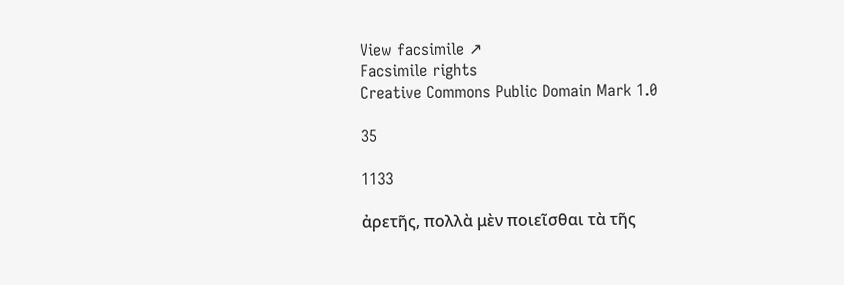View facsimile ↗
Facsimile rights
Creative Commons Public Domain Mark 1.0

35

1133

ἀρετῆς, πολλὰ μὲν ποιεῖσθαι τὰ τῆς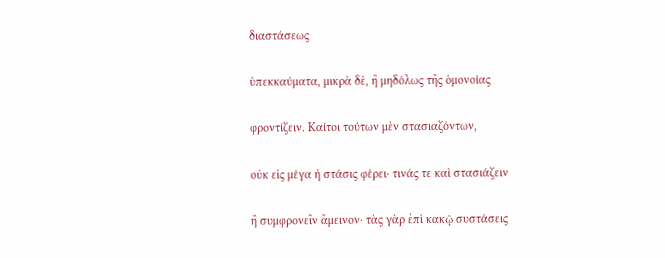διαστάσεως

ὑπεκκαύματα, μικρὰ δὲ, ἢ μηδόλως τῆς ὁμονοίας

φροντίζειν. Καίτοι τούτων μὲν στασιαζόντων,

οὐκ εἰς μέγα ἡ στάσις φέρει· τινάς τε καὶ στασιάζειν

ἢ συμφρονεῖν ἄμεινον· τὰς γὰρ ἐπὶ κακῷ συστάσεις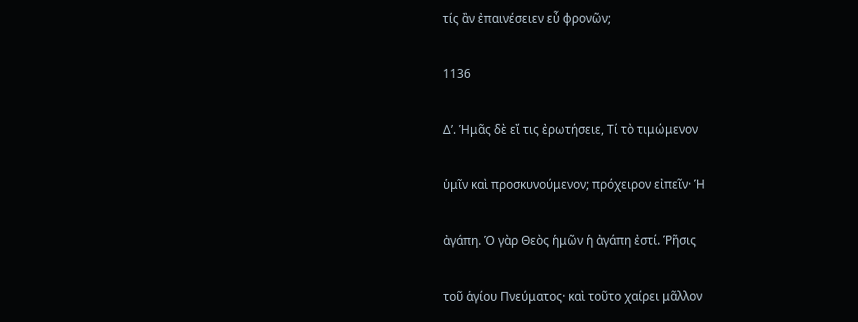τίς ἂν ἐπαινέσειεν εὖ φρονῶν;

1136

Δʹ. Ἡμᾶς δὲ εἴ τις ἐρωτήσειε, Τί τὸ τιμώμενον

ὑμῖν καὶ προσκυνούμενον; πρόχειρον εἰπεῖν· Ἡ

ἀγάπη. Ὁ γὰρ Θεὸς ἡμῶν ἡ ἀγάπη ἐστί. Ῥῆσις

τοῦ ἁγίου Πνεύματος· καὶ τοῦτο χαίρει μᾶλλον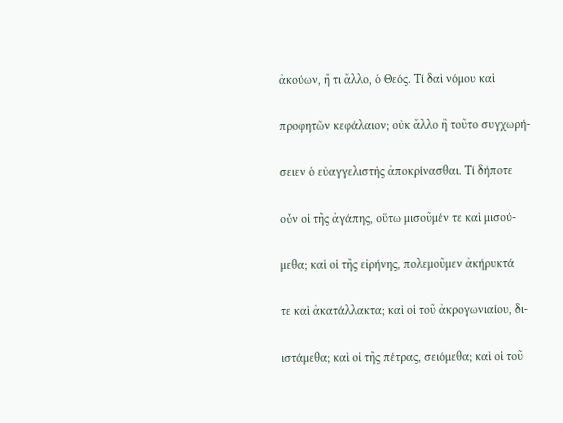ἀκούων, ἤ τι ἄλλο, ὁ Θεός. Τί δαὶ νόμου καὶ

προφητῶν κεφάλαιον; οὐκ ἄλλο ἢ τοῦτο συγχωρή-

σειεν ὁ εὐαγγελιστὴς ἀποκρίνασθαι. Τί δήποτε

οὖν οἱ τῆς ἀγάπης, οὕτω μισοῦμέν τε καὶ μισού-

μεθα; καὶ οἱ τῆς εἰρήνης, πολεμοῦμεν ἀκήρυκτά

τε καὶ ἀκατάλλακτα; καὶ οἱ τοῦ ἀκρογωνιαίου, δι-

ιστάμεθα; καὶ οἱ τῆς πέτρας, σειόμεθα; καὶ οἱ τοῦ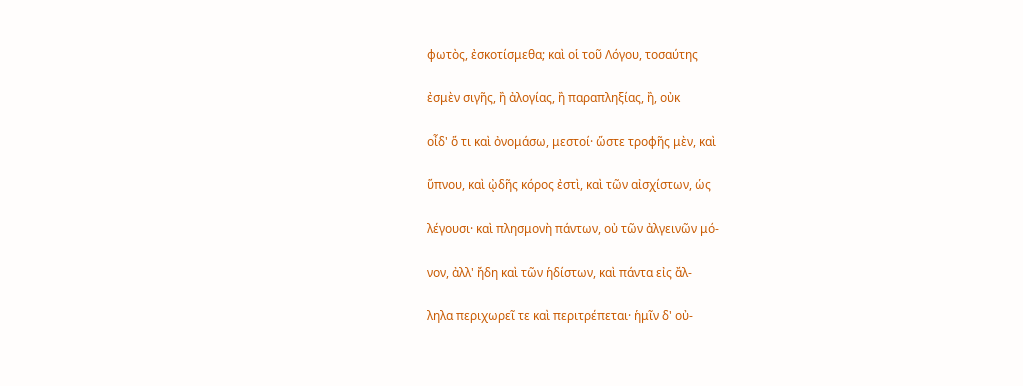φωτὸς, ἐσκοτίσμεθα; καὶ οἱ τοῦ Λόγου, τοσαύτης

ἐσμὲν σιγῆς, ἢ ἀλογίας, ἢ παραπληξίας, ἢ, οὐκ

οἶδ' ὅ τι καὶ ὀνομάσω, μεστοί· ὥστε τροφῆς μὲν, καὶ

ὕπνου, καὶ ᾠδῆς κόρος ἐστὶ, καὶ τῶν αἰσχίστων, ὡς

λέγουσι· καὶ πλησμονὴ πάντων, οὐ τῶν ἀλγεινῶν μό-

νον, ἀλλ' ἤδη καὶ τῶν ἡδίστων, καὶ πάντα εἰς ἄλ-

ληλα περιχωρεῖ τε καὶ περιτρέπεται· ἡμῖν δ' οὐ-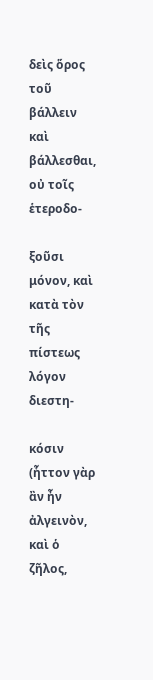δεὶς ὅρος τοῦ βάλλειν καὶ βάλλεσθαι, οὐ τοῖς ἑτεροδο-

ξοῦσι μόνον, καὶ κατὰ τὸν τῆς πίστεως λόγον διεστη-

κόσιν (ἧττον γὰρ ἂν ἦν ἀλγεινὸν, καὶ ὁ ζῆλος,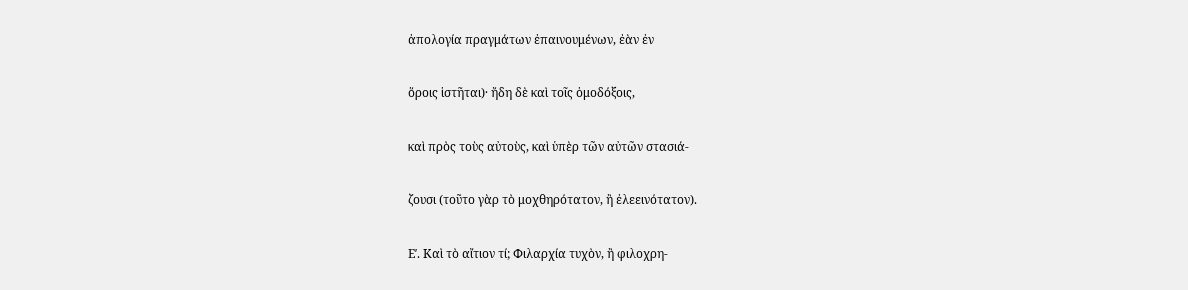ἀπολογία πραγμάτων ἐπαινουμένων, ἐὰν ἐν

ὅροις ἱστῆται)· ἤδη δὲ καὶ τοῖς ὁμοδόξοις,

καὶ πρὸς τοὺς αὐτοὺς, καὶ ὑπὲρ τῶν αὐτῶν στασιά-

ζουσι (τοῦτο γὰρ τὸ μοχθηρότατον, ἢ ἐλεεινότατον).

Εʹ. Καὶ τὸ αἴτιον τί; Φιλαρχία τυχὸν, ἢ φιλοχρη-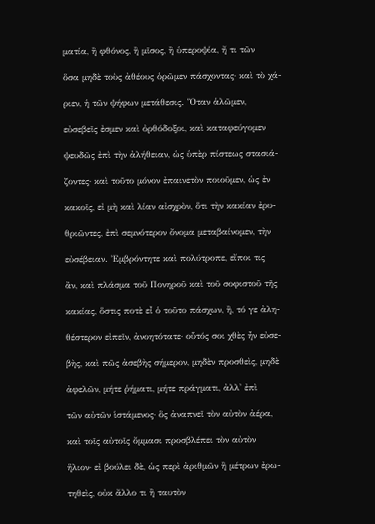ματία, ἢ φθόνος, ἢ μῖσος, ἢ ὑπεροψία, ἤ τι τῶν

ὅσα μηδὲ τοὺς ἀθέους ὁρῶμεν πάσχοντας· καὶ τὸ χά-

ριεν, ἡ τῶν ψήφων μετάθεσις. Ὅταν ἁλῶμεν,

εὐσεβεῖς ἐσμεν καὶ ὀρθόδοξοι, καὶ καταφεύγομεν

ψευδῶς ἐπὶ τὴν ἀλήθειαν, ὡς ὑπὲρ πίστεως στασιά-

ζοντες· καὶ τοῦτο μόνον ἐπαινετὸν ποιοῦμεν, ὡς ἐν

κακοῖς, εἰ μὴ καὶ λίαν αἰσχρὸν, ὅτι τὴν κακίαν ἐρυ-

θριῶντες, ἐπὶ σεμνότερον ὄνομα μεταβαίνομεν, τὴν

εὐσέβειαν. Ἐμβρόντητε καὶ πολύτροπε, εἴποι τις

ἂν, καὶ πλάσμα τοῦ Πονηροῦ καὶ τοῦ σοφιστοῦ τῆς

κακίας, ὅστις ποτὲ εἶ ὁ τοῦτο πάσχων, ἢ, τό γε ἀλη-

θέστερον εἰπεῖν, ἀνοητότατε· οὗτός σοι χθὲς ἦν εὐσε-

βὴς, καὶ πῶς ἀσεβὴς σήμερον, μηδὲν προσθεὶς, μηδὲ

ἀφελῶν, μήτε ῥήματι, μήτε πράγματι, ἀλλ' ἐπὶ

τῶν αὐτῶν ἱστάμενος· ὃς ἀναπνεῖ τὸν αὐτὸν ἀέρα,

καὶ τοῖς αὐτοῖς ὄμμασι προσβλέπει τὸν αὐτὸν

ἥλιον· εἰ βούλει δὲ, ὡς περὶ ἀριθμῶν ἢ μέτρων ἐρω-

τηθεὶς, οὐκ ἄλλο τι ἢ ταυτὸν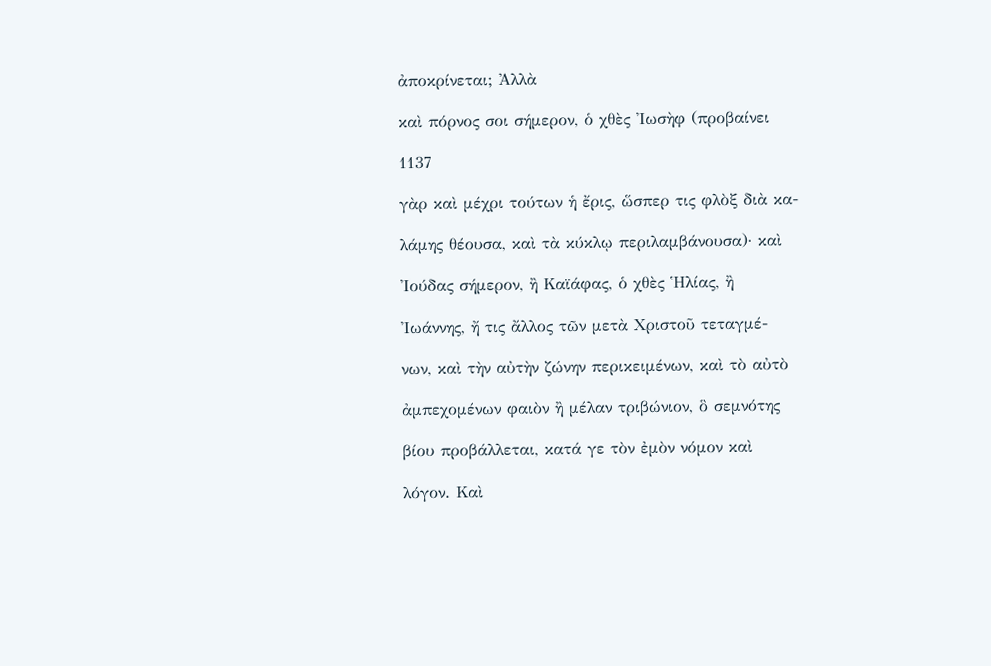ἀποκρίνεται; Ἀλλὰ

καὶ πόρνος σοι σήμερον, ὁ χθὲς Ἰωσὴφ (προβαίνει

1137

γὰρ καὶ μέχρι τούτων ἡ ἔρις, ὥσπερ τις φλὸξ διὰ κα-

λάμης θέουσα, καὶ τὰ κύκλῳ περιλαμβάνουσα)· καὶ

Ἰούδας σήμερον, ἢ Καϊάφας, ὁ χθὲς Ἡλίας, ἢ

Ἰωάννης, ἤ τις ἄλλος τῶν μετὰ Χριστοῦ τεταγμέ-

νων, καὶ τὴν αὐτὴν ζώνην περικειμένων, καὶ τὸ αὐτὸ

ἀμπεχομένων φαιὸν ἢ μέλαν τριβώνιον, ὃ σεμνότης

βίου προβάλλεται, κατά γε τὸν ἐμὸν νόμον καὶ

λόγον. Καὶ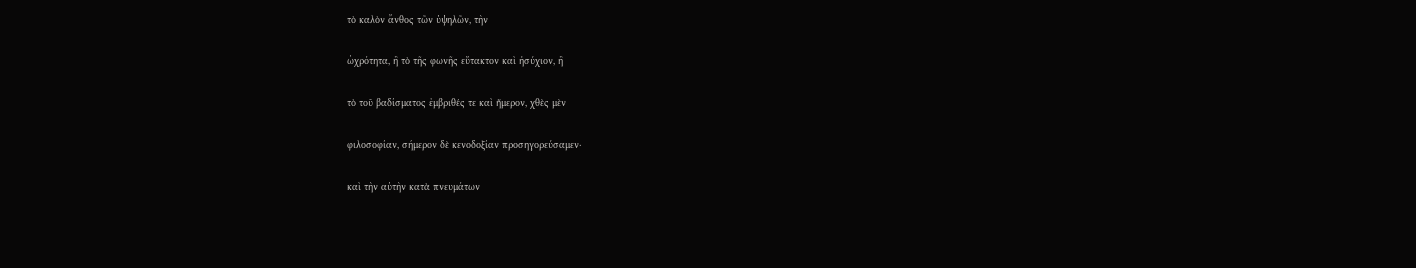τὸ καλὸν ἄνθος τῶν ὑψηλῶν, τὴν

ὠχρότητα, ἢ τὸ τῆς φωνῆς εὔτακτον καὶ ἡσύχιον, ἢ

τὸ τοῦ βαδίσματος ἐμβριθές τε καὶ ἥμερον, χθὲς μὲν

φιλοσοφίαν, σήμερον δὲ κενοδοξίαν προσηγορεύσαμεν·

καὶ τὴν αὐτὴν κατὰ πνευμάτων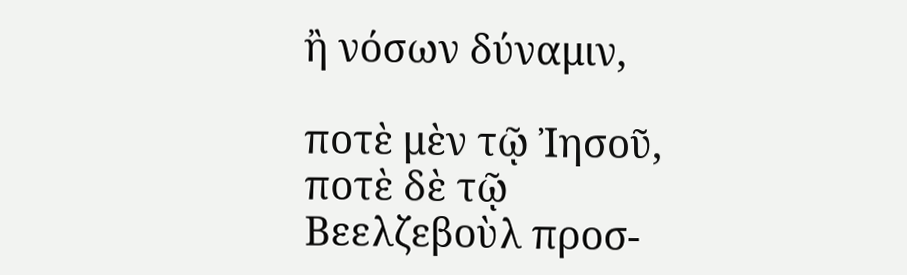ἢ νόσων δύναμιν,

ποτὲ μὲν τῷ Ἰησοῦ, ποτὲ δὲ τῷ Βεελζεβοὺλ προσ-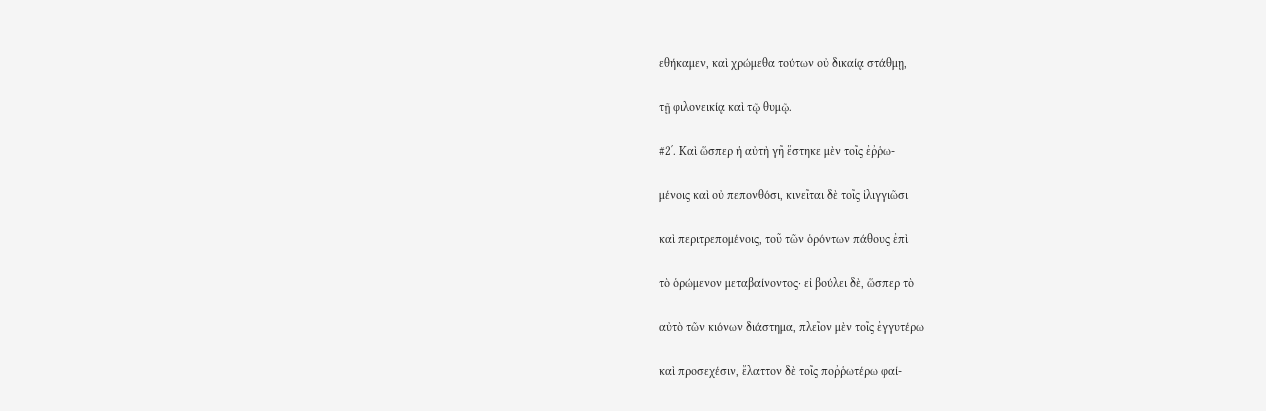εθήκαμεν, καὶ χρώμεθα τούτων οὐ δικαίᾳ στάθμῃ,

τῇ φιλονεικίᾳ καὶ τῷ θυμῷ.

#2ʹ. Καὶ ὥσπερ ἡ αὐτὴ γῆ ἕστηκε μὲν τοῖς ἐῤῥω-

μένοις καὶ οὐ πεπονθόσι, κινεῖται δὲ τοῖς ἰλιγγιῶσι

καὶ περιτρεπομένοις, τοῦ τῶν ὁρόντων πάθους ἐπὶ

τὸ ὁρώμενον μεταβαίνοντος· εἰ βούλει δὲ, ὥσπερ τὸ

αὐτὸ τῶν κιόνων διάστημα, πλεῖον μὲν τοῖς ἐγγυτέρω

καὶ προσεχέσιν, ἔλαττον δὲ τοῖς ποῤῥωτέρω φαί-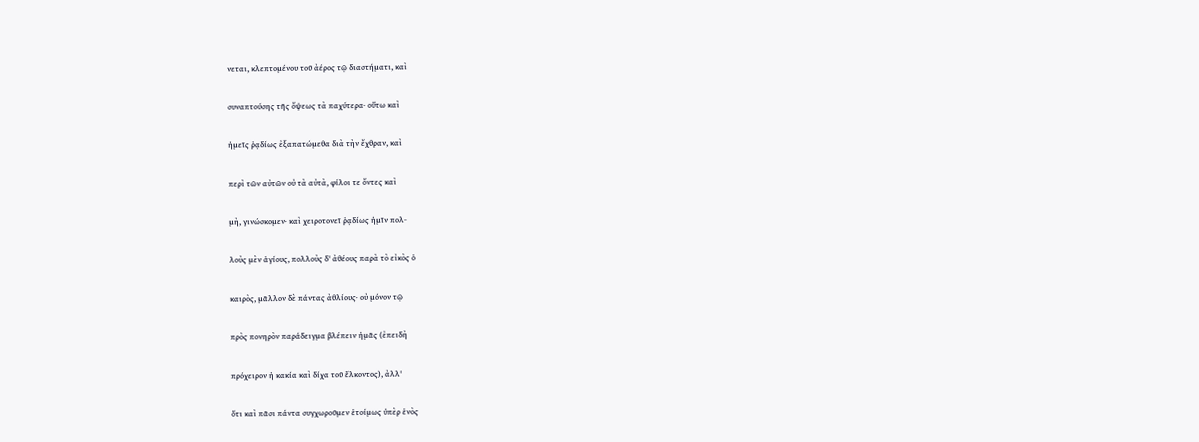νεται, κλεπτομένου τοῦ ἀέρος τῷ διαστήματι, καὶ

συναπτούσης τῆς ὄψεως τὰ παχύτερα· οὕτω καὶ

ἡμεῖς ῥᾳδίως ἐξαπατώμεθα διὰ τὴν ἔχθραν, καὶ

περὶ τῶν αὐτῶν οὐ τὰ αὐτὰ, φίλοι τε ὄντες καὶ

μὴ, γινώσκομεν· καὶ χειροτονεῖ ῥᾳδίως ἡμῖν πολ-

λοὺς μὲν ἁγίους, πολλοὺς δ' ἀθέους παρὰ τὸ εἰκὸς ὁ

καιρὸς, μᾶλλον δὲ πάντας ἀθλίους· οὐ μόνον τῷ

πρὸς πονηρὸν παράδειγμα βλέπειν ἡμᾶς (ἐπειδὴ

πρόχειρον ἡ κακία καὶ δίχα τοῦ ἕλκοντος), ἀλλ'

ὅτι καὶ πᾶσι πάντα συγχωροῦμεν ἑτοίμως ὑπὲρ ἑνὸς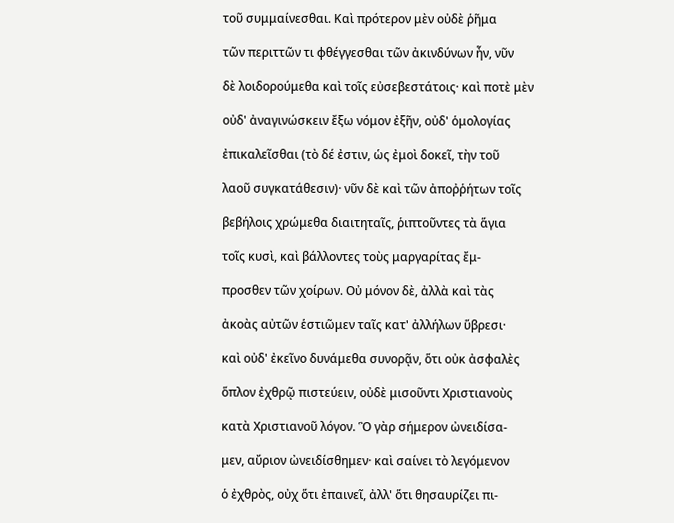τοῦ συμμαίνεσθαι. Καὶ πρότερον μὲν οὐδὲ ῥῆμα

τῶν περιττῶν τι φθέγγεσθαι τῶν ἀκινδύνων ἦν, νῦν

δὲ λοιδορούμεθα καὶ τοῖς εὐσεβεστάτοις· καὶ ποτὲ μὲν

οὐδ' ἀναγινώσκειν ἔξω νόμον ἐξῆν, οὐδ' ὁμολογίας

ἐπικαλεῖσθαι (τὸ δέ ἐστιν, ὡς ἐμοὶ δοκεῖ, τὴν τοῦ

λαοῦ συγκατάθεσιν)· νῦν δὲ καὶ τῶν ἀποῤῥήτων τοῖς

βεβήλοις χρώμεθα διαιτηταῖς, ῥιπτοῦντες τὰ ἅγια

τοῖς κυσὶ, καὶ βάλλοντες τοὺς μαργαρίτας ἔμ-

προσθεν τῶν χοίρων. Οὐ μόνον δὲ, ἀλλὰ καὶ τὰς

ἀκοὰς αὐτῶν ἑστιῶμεν ταῖς κατ' ἀλλήλων ὕβρεσι·

καὶ οὐδ' ἐκεῖνο δυνάμεθα συνορᾷν, ὅτι οὐκ ἀσφαλὲς

ὅπλον ἐχθρῷ πιστεύειν, οὐδὲ μισοῦντι Χριστιανοὺς

κατὰ Χριστιανοῦ λόγον. Ὃ γὰρ σήμερον ὠνειδίσα-

μεν, αὔριον ὠνειδίσθημεν· καὶ σαίνει τὸ λεγόμενον

ὁ ἐχθρὸς, οὐχ ὅτι ἐπαινεῖ, ἀλλ' ὅτι θησαυρίζει πι-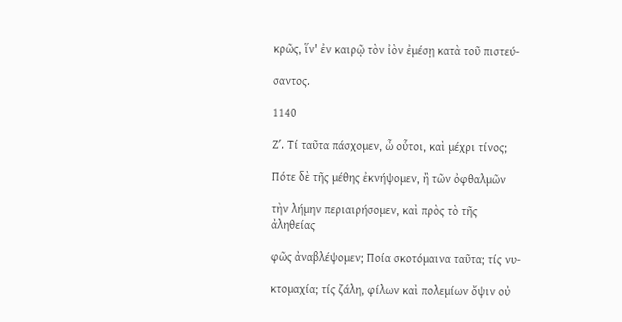κρῶς, ἵν' ἐν καιρῷ τὸν ἰὸν ἐμέσῃ κατὰ τοῦ πιστεύ-

σαντος.

1140

Ζʹ. Τί ταῦτα πάσχομεν, ὦ οὗτοι, καὶ μέχρι τίνος;

Πότε δὲ τῆς μέθης ἐκνήψομεν, ἢ τῶν ὀφθαλμῶν

τὴν λήμην περιαιρήσομεν, καὶ πρὸς τὸ τῆς ἀληθείας

φῶς ἀναβλέψομεν; Ποία σκοτόμαινα ταῦτα; τίς νυ-

κτομαχία; τίς ζάλη, φίλων καὶ πολεμίων ὄψιν οὐ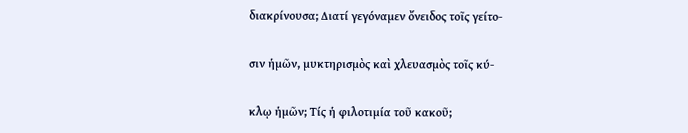διακρίνουσα; Διατί γεγόναμεν ὄνειδος τοῖς γείτο-

σιν ἡμῶν, μυκτηρισμὸς καὶ χλευασμὸς τοῖς κύ-

κλῳ ἡμῶν; Τίς ἡ φιλοτιμία τοῦ κακοῦ;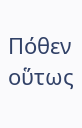Πόθεν οὕτως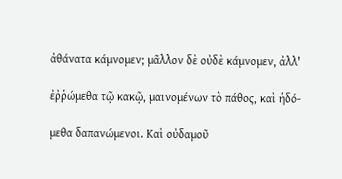ἀθάνατα κάμνομεν; μᾶλλον δὲ οὐδὲ κάμνομεν, ἀλλ'

ἐῤῥώμεθα τῷ κακῷ, μαινομένων τὸ πάθος, καὶ ἡδό-

μεθα δαπανώμενοι. Καὶ οὐδαμοῦ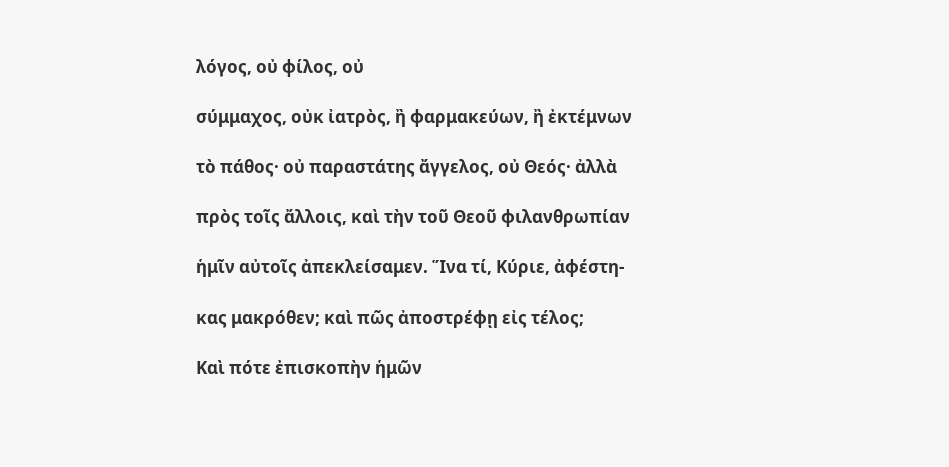λόγος, οὐ φίλος, οὐ

σύμμαχος, οὐκ ἰατρὸς, ἢ φαρμακεύων, ἢ ἐκτέμνων

τὸ πάθος· οὐ παραστάτης ἄγγελος, οὐ Θεός· ἀλλὰ

πρὸς τοῖς ἄλλοις, καὶ τὴν τοῦ Θεοῦ φιλανθρωπίαν

ἡμῖν αὐτοῖς ἀπεκλείσαμεν. Ἵνα τί, Κύριε, ἀφέστη-

κας μακρόθεν; καὶ πῶς ἀποστρέφῃ εἰς τέλος;

Καὶ πότε ἐπισκοπὴν ἡμῶν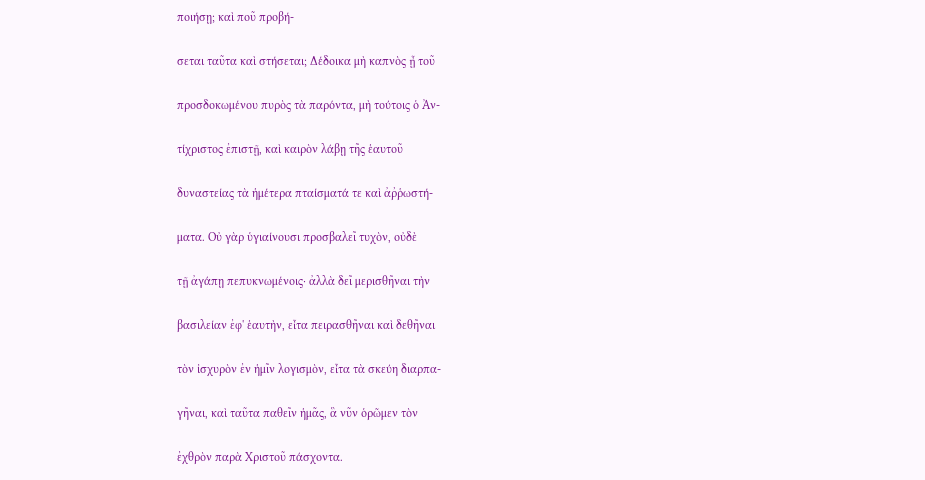ποιήσῃ; καὶ ποῦ προβή-

σεται ταῦτα καὶ στήσεται; Δέδοικα μὴ καπνὸς ᾖ τοῦ

προσδοκωμένου πυρὸς τὰ παρόντα, μὴ τούτοις ὁ Ἀν-

τίχριστος ἐπιστῇ, καὶ καιρὸν λάβῃ τῆς ἑαυτοῦ

δυναστείας τὰ ἡμέτερα πταίσματά τε καὶ ἀῤῥωστή-

ματα. Οὐ γὰρ ὑγιαίνουσι προσβαλεῖ τυχὸν, οὐδὲ

τῇ ἀγάπῃ πεπυκνωμένοις· ἀλλὰ δεῖ μερισθῆναι τὴν

βασιλείαν ἐφ' ἑαυτὴν, εἶτα πειρασθῆναι καὶ δεθῆναι

τὸν ἰσχυρὸν ἐν ἡμῖν λογισμὸν, εἶτα τὰ σκεύη διαρπα-

γῆναι, καὶ ταῦτα παθεῖν ἡμᾶς, ἃ νῦν ὁρῶμεν τὸν

ἐχθρὸν παρὰ Χριστοῦ πάσχοντα.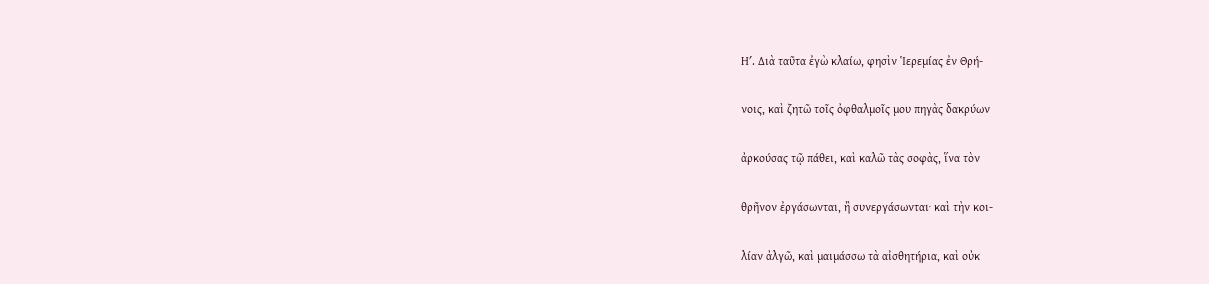Ηʹ. Διὰ ταῦτα ἐγὼ κλαίω, φησὶν Ἱερεμίας ἐν Θρή-

νοις, καὶ ζητῶ τοῖς ὀφθαλμοῖς μου πηγὰς δακρύων

ἀρκούσας τῷ πάθει, καὶ καλῶ τὰς σοφὰς, ἵνα τὸν

θρῆνον ἐργάσωνται, ἢ συνεργάσωνται· καὶ τὴν κοι-

λίαν ἀλγῶ, καὶ μαιμάσσω τὰ αἰσθητήρια, καὶ οὐκ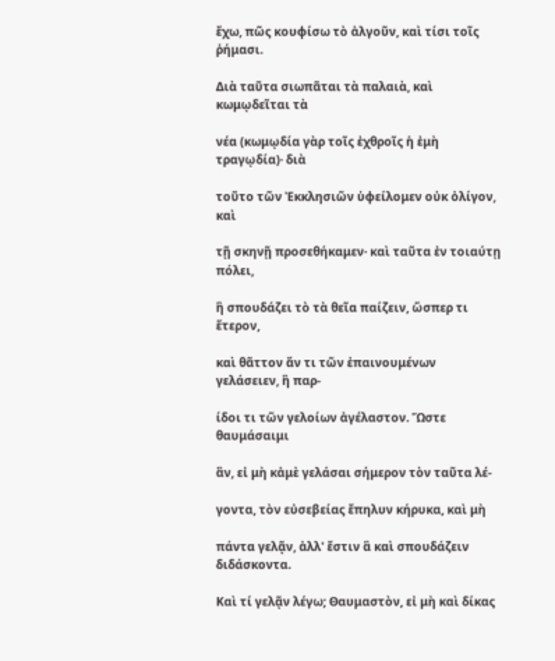ἔχω, πῶς κουφίσω τὸ ἀλγοῦν, καὶ τίσι τοῖς ῥήμασι.

Διὰ ταῦτα σιωπᾶται τὰ παλαιὰ, καὶ κωμῳδεῖται τὰ

νέα (κωμῳδία γὰρ τοῖς ἐχθροῖς ἡ ἐμὴ τραγῳδία)· διὰ

τοῦτο τῶν Ἐκκλησιῶν ὑφείλομεν οὐκ ὀλίγον, καὶ

τῇ σκηνῇ προσεθήκαμεν· καὶ ταῦτα ἐν τοιαύτῃ πόλει,

ἣ σπουδάζει τὸ τὰ θεῖα παίζειν, ὥσπερ τι ἕτερον,

καὶ θᾶττον ἄν τι τῶν ἐπαινουμένων γελάσειεν, ἢ παρ-

ίδοι τι τῶν γελοίων ἀγέλαστον. Ὥστε θαυμάσαιμι

ἂν, εἰ μὴ κἀμὲ γελάσαι σήμερον τὸν ταῦτα λέ-

γοντα, τὸν εὐσεβείας ἔπηλυν κήρυκα, καὶ μὴ

πάντα γελᾷν, ἀλλ' ἔστιν ἃ καὶ σπουδάζειν διδάσκοντα.

Καὶ τί γελᾷν λέγω; Θαυμαστὸν, εἰ μὴ καὶ δίκας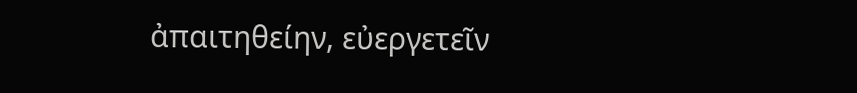ἀπαιτηθείην, εὐεργετεῖν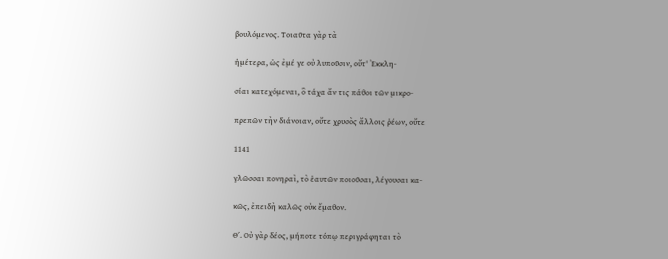βουλόμενος. Τοιαῦτα γὰρ τὰ

ἡμέτερα, ὡς ἐμέ γε οὐ λυποῦσιν, οὔτ' Ἐκκλη-

σίαι κατεχόμεναι, ὃ τάχα ἄν τις πάθοι τῶν μικρο-

πρεπῶν τὴν διάνοιαν, οὔτε χρυσὸς ἄλλοις ῥέων, οὔτε

1141

γλῶσσαι πονηραὶ, τὸ ἑαυτῶν ποιοῦσαι, λέγουσαι κα-

κῶς, ἐπειδὴ καλῶς οὐκ ἔμαθον.

Θʹ. Οὐ γὰρ δέος, μήποτε τόπῳ περιγράφηται τὸ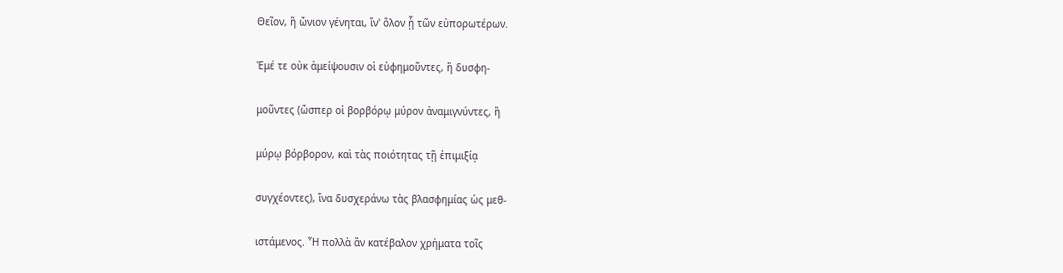Θεῖον, ἢ ὤνιον γένηται, ἵν' ὅλον ᾖ τῶν εὐπορωτέρων.

Ἐμέ τε οὐκ ἀμείψουσιν οἱ εὐφημοῦντες, ἢ δυσφη-

μοῦντες (ὥσπερ οἱ βορβόρῳ μύρον ἀναμιγνύντες, ἢ

μύρῳ βόρβορον, καὶ τὰς ποιότητας τῇ ἐπιμιξίᾳ

συγχέοντες), ἵνα δυσχεράνω τὰς βλασφημίας ὡς μεθ-

ιστάμενος. Ἦ πολλὰ ἂν κατέβαλον χρήματα τοῖς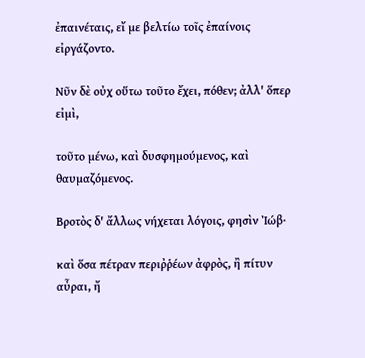ἐπαινέταις, εἴ με βελτίω τοῖς ἐπαίνοις εἰργάζοντο.

Νῦν δὲ οὐχ οὕτω τοῦτο ἔχει, πόθεν; ἀλλ' ὅπερ εἰμὶ,

τοῦτο μένω, καὶ δυσφημούμενος, καὶ θαυμαζόμενος.

Βροτὸς δ' ἄλλως νήχεται λόγοις, φησὶν Ἰώβ·

καὶ ὅσα πέτραν περιῤῥέων ἀφρὸς, ἢ πίτυν αὖραι, ἤ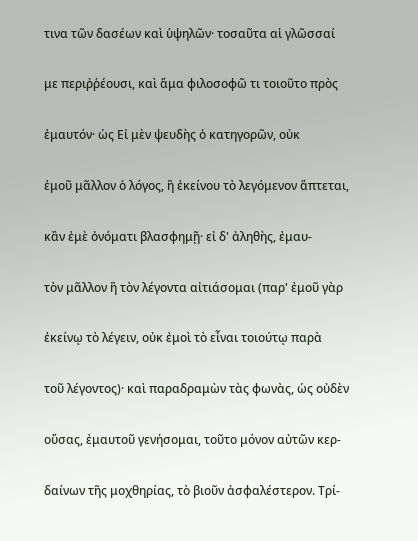τινα τῶν δασέων καὶ ὑψηλῶν· τοσαῦτα αἱ γλῶσσαί

με περιῤῥέουσι, καὶ ἅμα φιλοσοφῶ τι τοιοῦτο πρὸς

ἐμαυτόν· ὡς Εἰ μὲν ψευδὴς ὁ κατηγορῶν, οὐκ

ἐμοῦ μᾶλλον ὁ λόγος, ἢ ἐκείνου τὸ λεγόμενον ἅπτεται,

κἂν ἐμὲ ὀνόματι βλασφημῇ· εἰ δ' ἀληθὴς, ἐμαυ-

τὸν μᾶλλον ἢ τὸν λέγοντα αἰτιάσομαι (παρ' ἐμοῦ γὰρ

ἐκείνῳ τὸ λέγειν, οὐκ ἐμοὶ τὸ εἶναι τοιούτῳ παρὰ

τοῦ λέγοντος)· καὶ παραδραμὼν τὰς φωνὰς, ὡς οὐδὲν

οὔσας, ἐμαυτοῦ γενήσομαι, τοῦτο μόνον αὐτῶν κερ-

δαίνων τῆς μοχθηρίας, τὸ βιοῦν ἀσφαλέστερον. Τρί-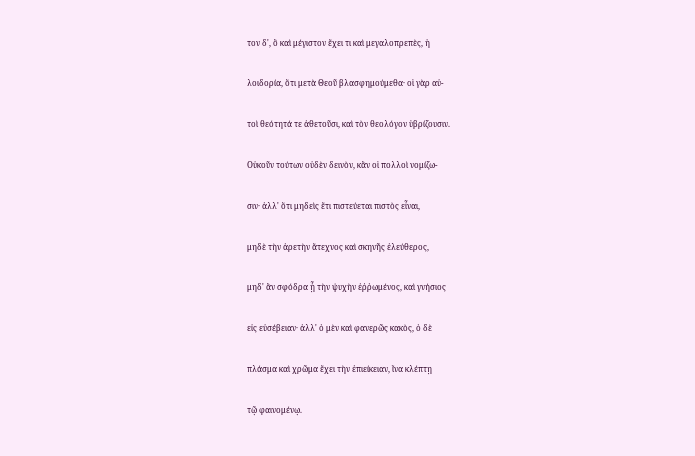τον δ', ὃ καὶ μέγιστον ἔχει τι καὶ μεγαλοπρεπὲς, ἡ

λοιδορία, ὅτι μετὰ Θεοῦ βλασφημούμεθα· οἱ γὰρ αὐ-

τοὶ θεότητά τε ἀθετοῦσι, καὶ τὸν θεολόγον ὑβρίζουσιν.

Οὐκοῦν τούτων οὐδὲν δεινὸν, κἂν οἱ πολλοὶ νομίζω-

σιν· ἀλλ' ὅτι μηδεὶς ἔτι πιστεύεται πιστὸς εἶναι,

μηδὲ τὴν ἀρετὴν ἄτεχνος καὶ σκηνῆς ἐλεύθερος,

μηδ' ἂν σφόδρα ᾖ τὴν ψυχὴν ἐῤῥωμένος, καὶ γνήσιος

εἰς εὐσέβειαν· ἀλλ' ὁ μὲν καὶ φανερῶς κακὸς, ὁ δὲ

πλάσμα καὶ χρῶμα ἔχει τὴν ἐπιείκειαν, ἵνα κλέπτῃ

τῷ φαινομένῳ.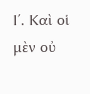Ιʹ. Καὶ οἱ μὲν οὐ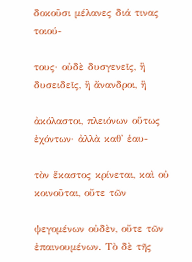δοκοῦσι μέλανες διά τινας τοιού-

τους· οὐδὲ δυσγενεῖς, ἢ δυσειδεῖς, ἢ ἄνανδροι, ἢ

ἀκόλαστοι, πλειόνων οὕτως ἐχόντων· ἀλλὰ καθ' ἑαυ-

τὸν ἕκαστος κρίνεται, καὶ οὐ κοινοῦται, οὔτε τῶν

ψεγομένων οὐδὲν, οὔτε τῶν ἐπαινουμένων. Τὸ δὲ τῆς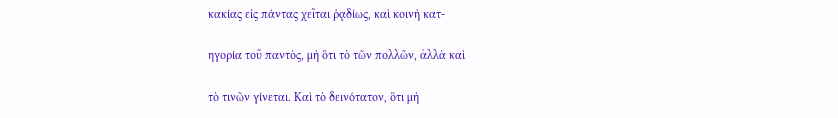κακίας εἰς πάντας χεῖται ῥᾳδίως, καὶ κοινὴ κατ-

ηγορία τοῦ παντὸς, μὴ ὅτι τὸ τῶν πολλῶν, ἀλλὰ καὶ

τὸ τινῶν γίνεται. Καὶ τὸ δεινότατον, ὅτι μὴ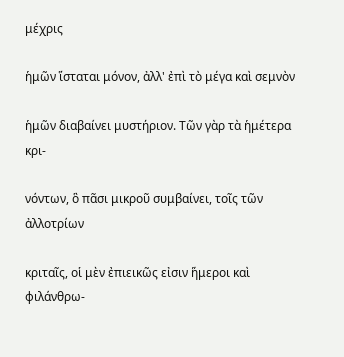μέχρις

ἡμῶν ἵσταται μόνον, ἀλλ' ἐπὶ τὸ μέγα καὶ σεμνὸν

ἡμῶν διαβαίνει μυστήριον. Τῶν γὰρ τὰ ἡμέτερα κρι-

νόντων, ὃ πᾶσι μικροῦ συμβαίνει, τοῖς τῶν ἀλλοτρίων

κριταῖς, οἱ μὲν ἐπιεικῶς εἰσιν ἥμεροι καὶ φιλάνθρω-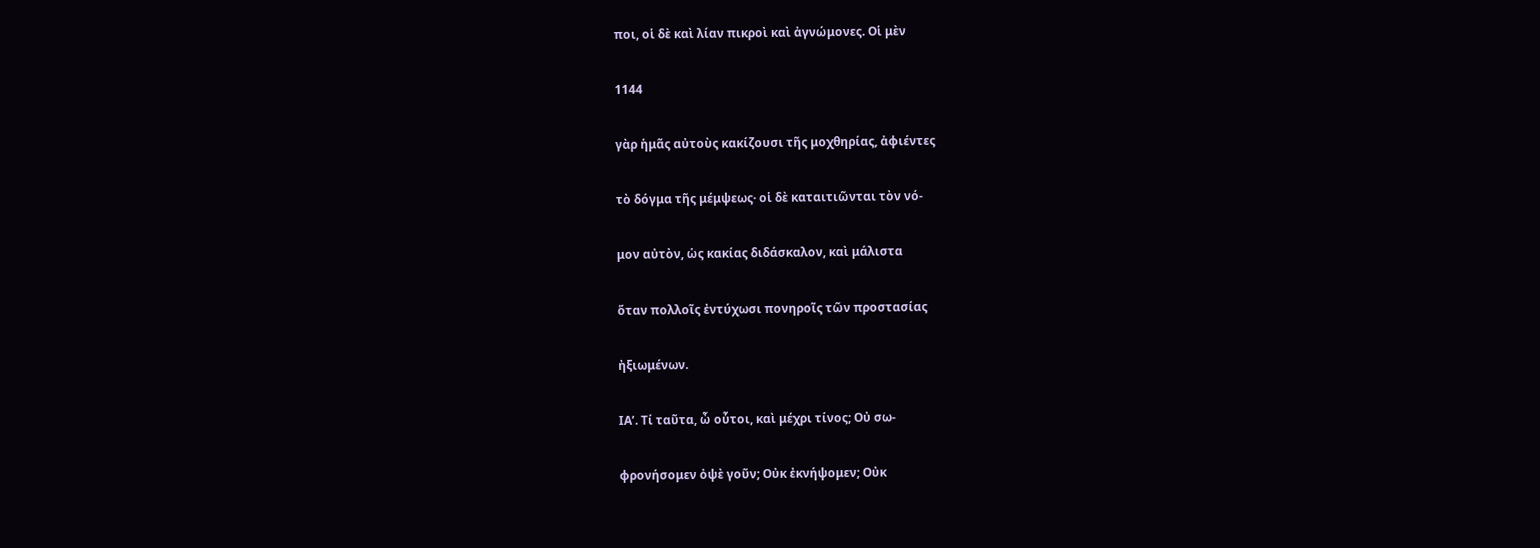ποι, οἱ δὲ καὶ λίαν πικροὶ καὶ ἀγνώμονες. Οἱ μὲν

1144

γὰρ ἡμᾶς αὐτοὺς κακίζουσι τῆς μοχθηρίας, ἀφιέντες

τὸ δόγμα τῆς μέμψεως· οἱ δὲ καταιτιῶνται τὸν νό-

μον αὐτὸν, ὡς κακίας διδάσκαλον, καὶ μάλιστα

ὅταν πολλοῖς ἐντύχωσι πονηροῖς τῶν προστασίας

ἠξιωμένων.

ΙΑʹ. Τί ταῦτα, ὦ οὗτοι, καὶ μέχρι τίνος; Οὐ σω-

φρονήσομεν ὀψὲ γοῦν; Οὐκ ἐκνήψομεν; Οὐκ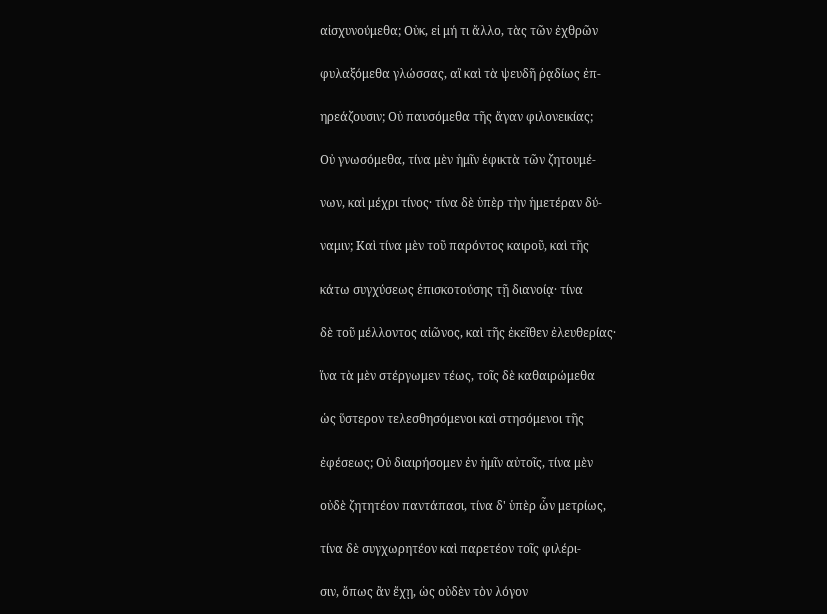αἰσχυνούμεθα; Οὐκ, εἰ μή τι ἄλλο, τὰς τῶν ἐχθρῶν

φυλαξόμεθα γλώσσας, αἳ καὶ τὰ ψευδῆ ῥᾳδίως ἐπ-

ηρεάζουσιν; Οὐ παυσόμεθα τῆς ἄγαν φιλονεικίας;

Οὐ γνωσόμεθα, τίνα μὲν ἡμῖν ἐφικτὰ τῶν ζητουμέ-

νων, καὶ μέχρι τίνος· τίνα δὲ ὑπὲρ τὴν ἡμετέραν δύ-

ναμιν; Καὶ τίνα μὲν τοῦ παρόντος καιροῦ, καὶ τῆς

κάτω συγχύσεως ἐπισκοτούσης τῇ διανοίᾳ· τίνα

δὲ τοῦ μέλλοντος αἰῶνος, καὶ τῆς ἐκεῖθεν ἐλευθερίας·

ἵνα τὰ μὲν στέργωμεν τέως, τοῖς δὲ καθαιρώμεθα

ὡς ὕστερον τελεσθησόμενοι καὶ στησόμενοι τῆς

ἐφέσεως; Οὐ διαιρήσομεν ἐν ἡμῖν αὐτοῖς, τίνα μὲν

οὐδὲ ζητητέον παντάπασι, τίνα δ' ὑπὲρ ὧν μετρίως,

τίνα δὲ συγχωρητέον καὶ παρετέον τοῖς φιλέρι-

σιν, ὅπως ἂν ἔχῃ, ὡς οὐδὲν τὸν λόγον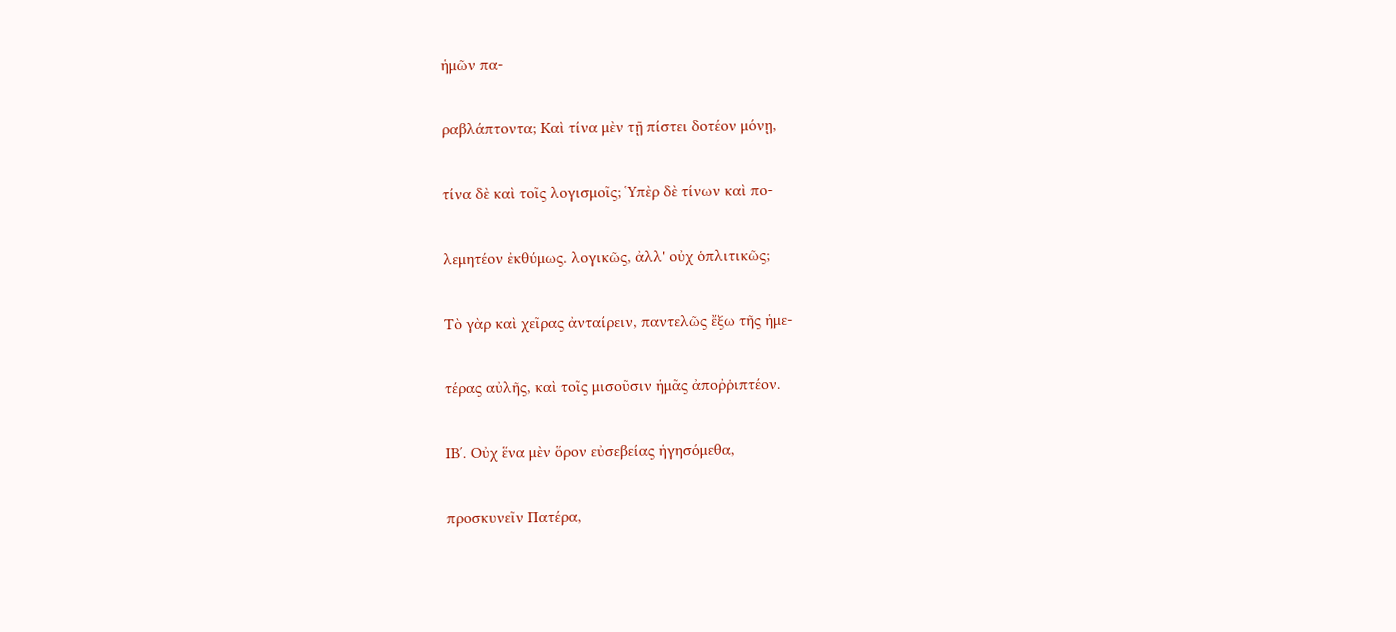ἡμῶν πα-

ραβλάπτοντα; Καὶ τίνα μὲν τῇ πίστει δοτέον μόνῃ,

τίνα δὲ καὶ τοῖς λογισμοῖς; Ὑπὲρ δὲ τίνων καὶ πο-

λεμητέον ἐκθύμως. λογικῶς, ἀλλ' οὐχ ὁπλιτικῶς;

Τὸ γὰρ καὶ χεῖρας ἀνταίρειν, παντελῶς ἔξω τῆς ἡμε-

τέρας αὐλῆς, καὶ τοῖς μισοῦσιν ἡμᾶς ἀποῤῥιπτέον.

ΙΒʹ. Οὐχ ἕνα μὲν ὅρον εὐσεβείας ἡγησόμεθα,

προσκυνεῖν Πατέρα,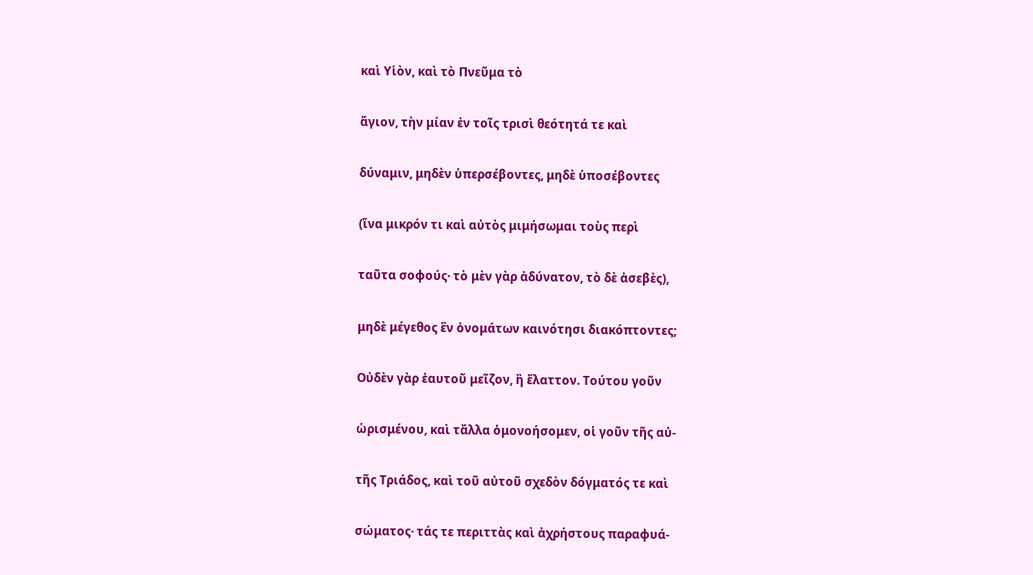καὶ Υἱὸν, καὶ τὸ Πνεῦμα τὸ

ἅγιον, τὴν μίαν ἐν τοῖς τρισὶ θεότητά τε καὶ

δύναμιν, μηδὲν ὑπερσέβοντες, μηδὲ ὑποσέβοντες

(ἵνα μικρόν τι καὶ αὐτὸς μιμήσωμαι τοὺς περὶ

ταῦτα σοφούς· τὸ μὲν γὰρ ἀδύνατον, τὸ δὲ ἀσεβὲς),

μηδὲ μέγεθος ἓν ὀνομάτων καινότησι διακόπτοντες;

Οὐδὲν γὰρ ἑαυτοῦ μεῖζον, ἢ ἔλαττον. Τούτου γοῦν

ὡρισμένου, καὶ τἄλλα ὁμονοήσομεν, οἱ γοῦν τῆς αὐ-

τῆς Τριάδος, καὶ τοῦ αὐτοῦ σχεδὸν δόγματός τε καὶ

σώματος· τάς τε περιττὰς καὶ ἀχρήστους παραφυά-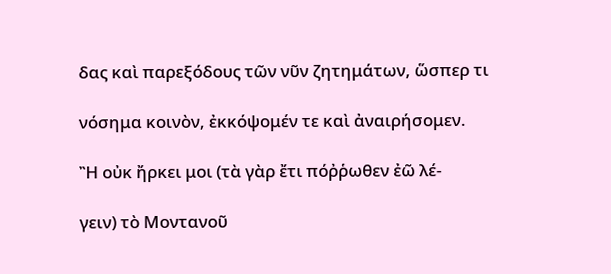δας καὶ παρεξόδους τῶν νῦν ζητημάτων, ὥσπερ τι

νόσημα κοινὸν, ἐκκόψομέν τε καὶ ἀναιρήσομεν.

Ἢ οὐκ ἤρκει μοι (τὰ γὰρ ἔτι πόῤῥωθεν ἐῶ λέ-

γειν) τὸ Μοντανοῦ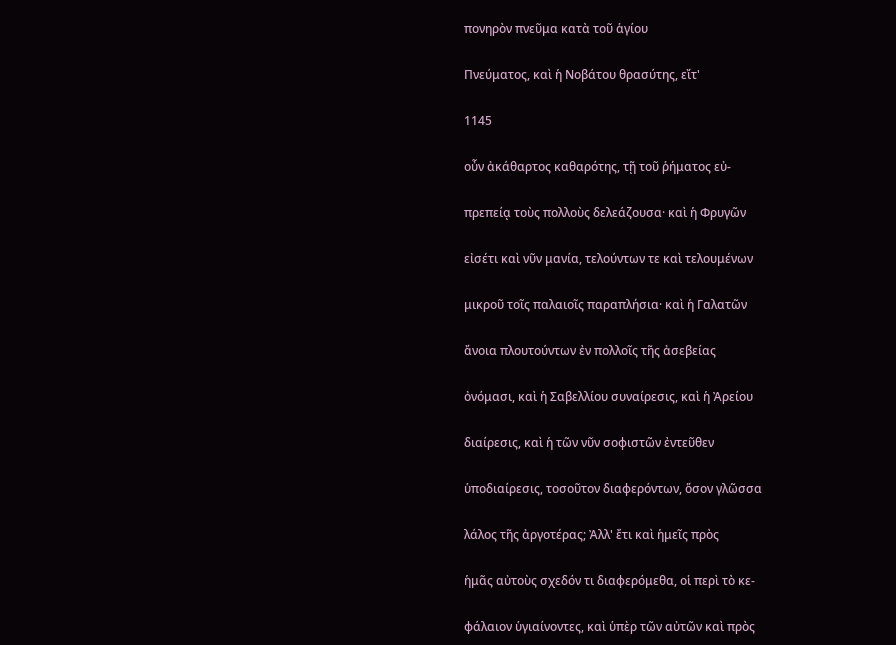πονηρὸν πνεῦμα κατὰ τοῦ ἁγίου

Πνεύματος, καὶ ἡ Νοβάτου θρασύτης, εἴτ'

1145

οὖν ἀκάθαρτος καθαρότης, τῇ τοῦ ῥήματος εὐ-

πρεπείᾳ τοὺς πολλοὺς δελεάζουσα· καὶ ἡ Φρυγῶν

εἰσέτι καὶ νῦν μανία, τελούντων τε καὶ τελουμένων

μικροῦ τοῖς παλαιοῖς παραπλήσια· καὶ ἡ Γαλατῶν

ἄνοια πλουτούντων ἐν πολλοῖς τῆς ἀσεβείας

ὀνόμασι, καὶ ἡ Σαβελλίου συναίρεσις, καὶ ἡ Ἀρείου

διαίρεσις, καὶ ἡ τῶν νῦν σοφιστῶν ἐντεῦθεν

ὑποδιαίρεσις, τοσοῦτον διαφερόντων, ὅσον γλῶσσα

λάλος τῆς ἀργοτέρας; Ἀλλ' ἔτι καὶ ἡμεῖς πρὸς

ἡμᾶς αὐτοὺς σχεδόν τι διαφερόμεθα, οἱ περὶ τὸ κε-

φάλαιον ὑγιαίνοντες, καὶ ὑπὲρ τῶν αὐτῶν καὶ πρὸς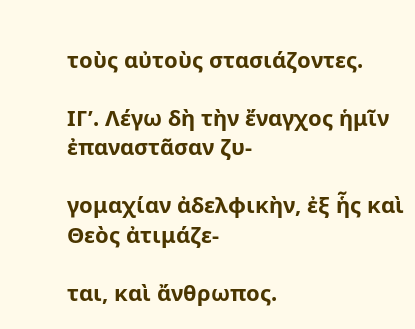τοὺς αὐτοὺς στασιάζοντες.

ΙΓʹ. Λέγω δὴ τὴν ἔναγχος ἡμῖν ἐπαναστᾶσαν ζυ-

γομαχίαν ἀδελφικὴν, ἐξ ἧς καὶ Θεὸς ἀτιμάζε-

ται, καὶ ἄνθρωπος.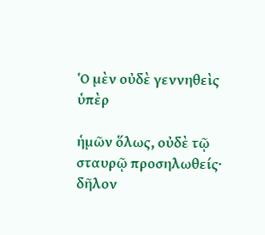Ὁ μὲν οὐδὲ γεννηθεὶς ὑπὲρ

ἡμῶν ὅλως, οὐδὲ τῷ σταυρῷ προσηλωθείς· δῆλον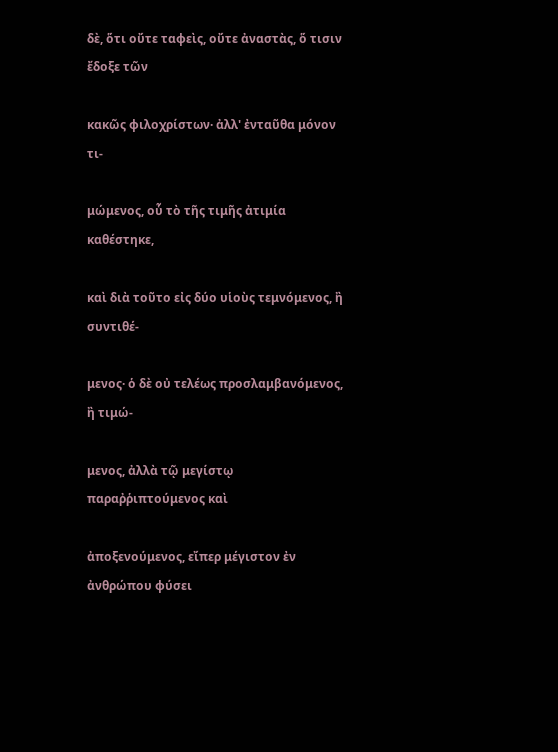δὲ, ὅτι οὔτε ταφεὶς, οὔτε ἀναστὰς, ὅ τισιν ἔδοξε τῶν

κακῶς φιλοχρίστων· ἀλλ' ἐνταῦθα μόνον τι-

μώμενος, οὗ τὸ τῆς τιμῆς ἀτιμία καθέστηκε,

καὶ διὰ τοῦτο εἰς δύο υἱοὺς τεμνόμενος, ἢ συντιθέ-

μενος· ὁ δὲ οὐ τελέως προσλαμβανόμενος, ἢ τιμώ-

μενος, ἀλλὰ τῷ μεγίστῳ παραῤῥιπτούμενος καὶ

ἀποξενούμενος, εἴπερ μέγιστον ἐν ἀνθρώπου φύσει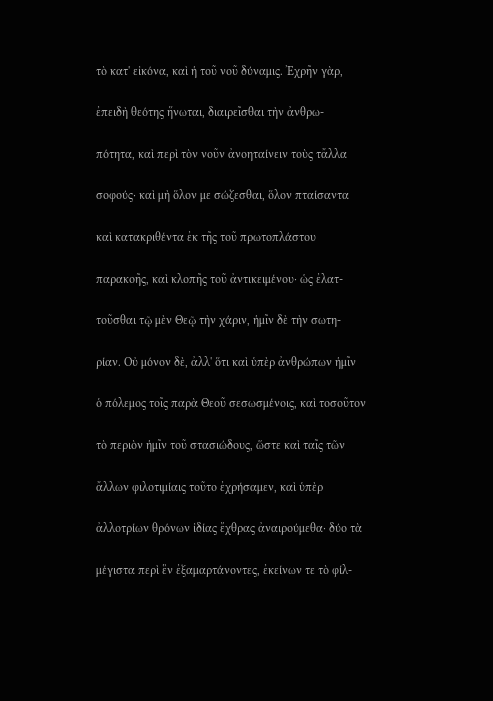τὸ κατ' εἰκόνα, καὶ ἡ τοῦ νοῦ δύναμις. Ἐχρῆν γὰρ,

ἐπειδὴ θεότης ἥνωται, διαιρεῖσθαι τὴν ἀνθρω-

πότητα, καὶ περὶ τὸν νοῦν ἀνοηταίνειν τοὺς τἄλλα

σοφούς· καὶ μὴ ὅλον με σώζεσθαι, ὅλον πταίσαντα

καὶ κατακριθέντα ἐκ τῆς τοῦ πρωτοπλάστου

παρακοῆς, καὶ κλοπῆς τοῦ ἀντικειμένου· ὡς ἐλατ-

τοῦσθαι τῷ μὲν Θεῷ τὴν χάριν, ἡμῖν δὲ τὴν σωτη-

ρίαν. Οὐ μόνον δὲ, ἀλλ' ὅτι καὶ ὑπὲρ ἀνθρώπων ἡμῖν

ὁ πόλεμος τοῖς παρὰ Θεοῦ σεσωσμένοις, καὶ τοσοῦτον

τὸ περιὸν ἡμῖν τοῦ στασιώδους, ὥστε καὶ ταῖς τῶν

ἄλλων φιλοτιμίαις τοῦτο ἐχρήσαμεν, καὶ ὑπὲρ

ἀλλοτρίων θρόνων ἰδίας ἔχθρας ἀναιρούμεθα· δύο τὰ

μέγιστα περὶ ἓν ἐξαμαρτάνοντες, ἐκείνων τε τὸ φίλ-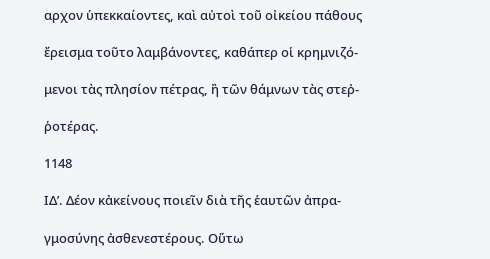αρχον ὑπεκκαίοντες, καὶ αὐτοὶ τοῦ οἰκείου πάθους

ἔρεισμα τοῦτο λαμβάνοντες, καθάπερ οἱ κρημνιζό-

μενοι τὰς πλησίον πέτρας, ἢ τῶν θάμνων τὰς στεῤ-

ῥοτέρας.

1148

ΙΔʹ. Δέον κἀκείνους ποιεῖν διὰ τῆς ἑαυτῶν ἀπρα-

γμοσύνης ἀσθενεστέρους. Οὕτω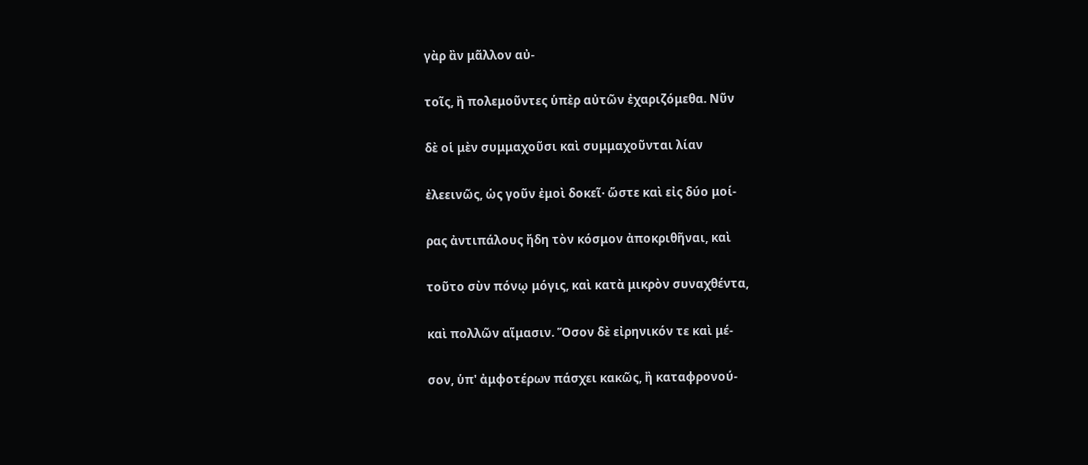γὰρ ἂν μᾶλλον αὐ-

τοῖς, ἢ πολεμοῦντες ὑπὲρ αὐτῶν ἐχαριζόμεθα. Νῦν

δὲ οἱ μὲν συμμαχοῦσι καὶ συμμαχοῦνται λίαν

ἐλεεινῶς, ὡς γοῦν ἐμοὶ δοκεῖ· ὥστε καὶ εἰς δύο μοί-

ρας ἀντιπάλους ἤδη τὸν κόσμον ἀποκριθῆναι, καὶ

τοῦτο σὺν πόνῳ μόγις, καὶ κατὰ μικρὸν συναχθέντα,

καὶ πολλῶν αἵμασιν. Ὅσον δὲ εἰρηνικόν τε καὶ μέ-

σον, ὑπ' ἀμφοτέρων πάσχει κακῶς, ἢ καταφρονού-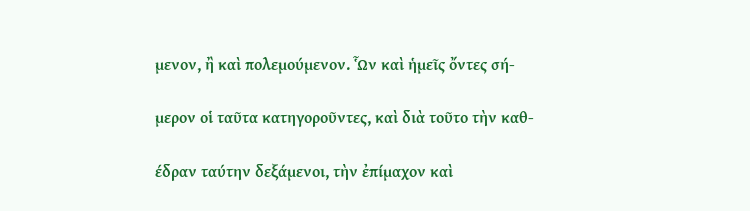μενον, ἢ καὶ πολεμούμενον. Ὧν καὶ ἡμεῖς ὄντες σή-

μερον οἱ ταῦτα κατηγοροῦντες, καὶ διὰ τοῦτο τὴν καθ-

έδραν ταύτην δεξάμενοι, τὴν ἐπίμαχον καὶ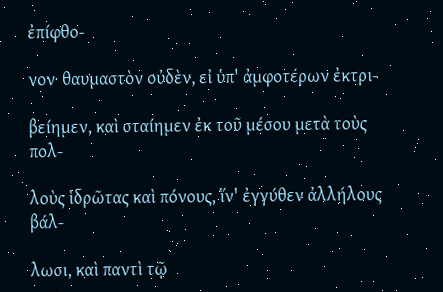ἐπίφθο-

νον· θαυμαστὸν οὐδὲν, εἰ ὑπ' ἀμφοτέρων ἐκτρι-

βείημεν, καὶ σταίημεν ἐκ τοῦ μέσου μετὰ τοὺς πολ-

λοὺς ἱδρῶτας καὶ πόνους, ἵν' ἐγγύθεν ἀλλήλους βάλ-

λωσι, καὶ παντὶ τῷ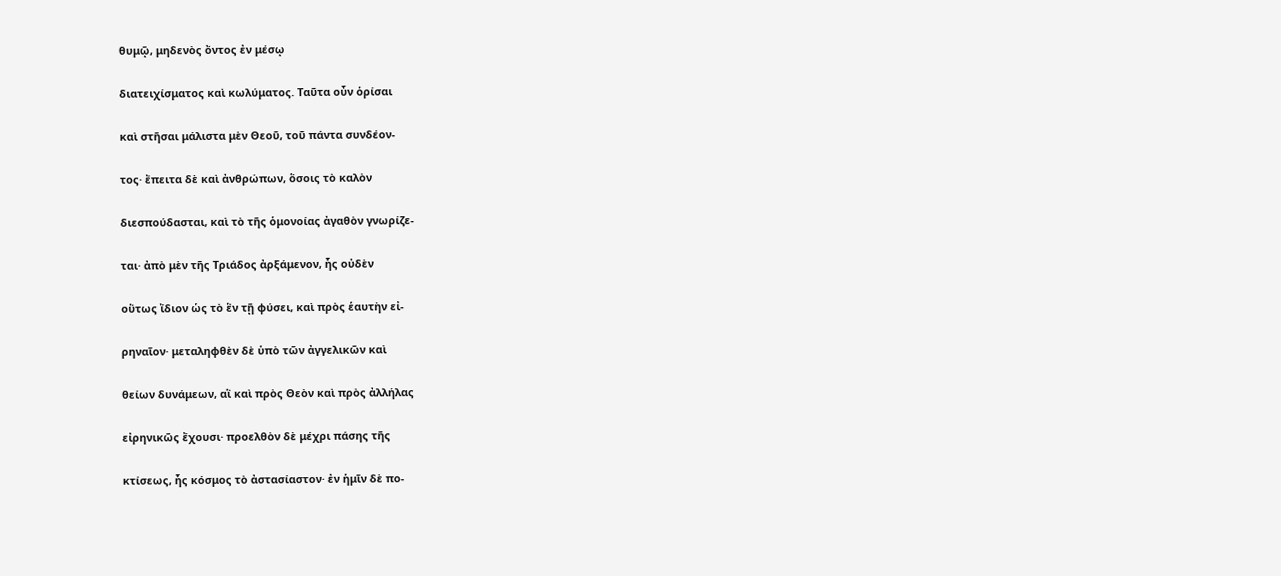θυμῷ, μηδενὸς ὄντος ἐν μέσῳ

διατειχίσματος καὶ κωλύματος. Ταῦτα οὖν ὁρίσαι

καὶ στῆσαι μάλιστα μὲν Θεοῦ, τοῦ πάντα συνδέον-

τος· ἔπειτα δὲ καὶ ἀνθρώπων, ὅσοις τὸ καλὸν

διεσπούδασται, καὶ τὸ τῆς ὁμονοίας ἀγαθὸν γνωρίζε-

ται· ἀπὸ μὲν τῆς Τριάδος ἀρξάμενον, ἧς οὐδὲν

οὕτως ἴδιον ὡς τὸ ἓν τῇ φύσει, καὶ πρὸς ἑαυτὴν εἰ-

ρηναῖον· μεταληφθὲν δὲ ὑπὸ τῶν ἀγγελικῶν καὶ

θείων δυνάμεων, αἳ καὶ πρὸς Θεὸν καὶ πρὸς ἀλλήλας

εἰρηνικῶς ἔχουσι· προελθὸν δὲ μέχρι πάσης τῆς

κτίσεως, ἧς κόσμος τὸ ἀστασίαστον· ἐν ἡμῖν δὲ πο-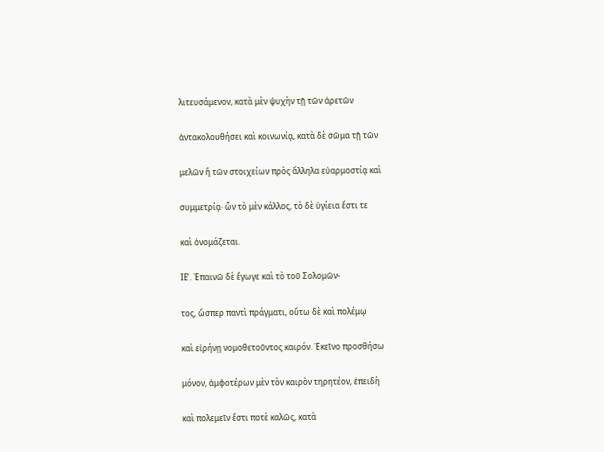λιτευσάμενον, κατὰ μὲν ψυχὴν τῇ τῶν ἀρετῶν

ἀντακολουθήσει καὶ κοινωνίᾳ, κατὰ δὲ σῶμα τῇ τῶν

μελῶν ἢ τῶν στοιχείων πρὸς ἄλληλα εὐαρμοστίᾳ καὶ

συμμετρίᾳ· ὧν τὸ μὲν κάλλος, τὸ δὲ ὑγίεια ἔστι τε

καὶ ὀνομάζεται.

ΙΕʹ. Ἐπαινῶ δὲ ἔγωγε καὶ τὸ τοῦ Σολομῶν-

τος, ὥσπερ παντὶ πράγματι, οὕτω δὲ καὶ πολέμῳ

καὶ εἰρήνῃ νομοθετοῦντος καιρόν. Ἐκεῖνο προσθήσω

μόνον, ἀμφοτέρων μὲν τὸν καιρὸν τηρητέον, ἐπειδὴ

καὶ πολεμεῖν ἔστι ποτὲ καλῶς, κατὰ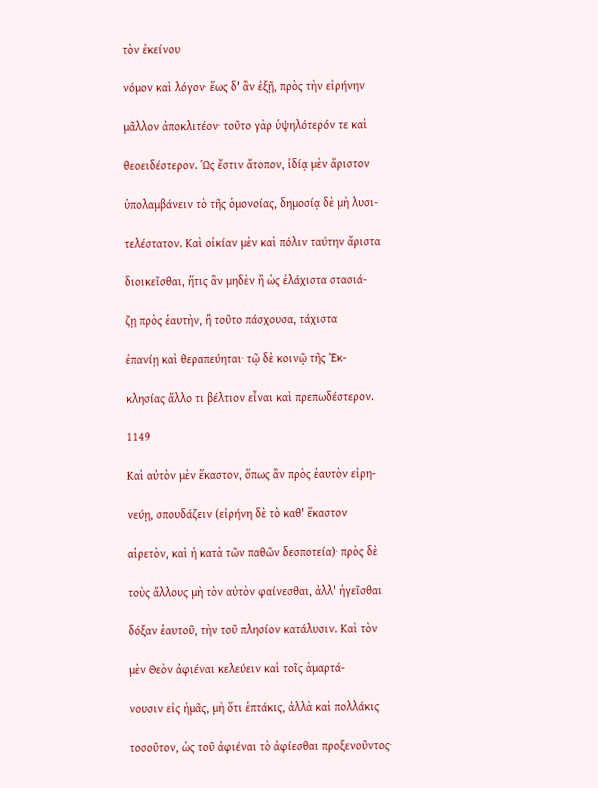τὸν ἐκείνου

νόμον καὶ λόγον· ἕως δ' ἂν ἐξῇ, πρὸς τὴν εἰρήνην

μᾶλλον ἀποκλιτέον· τοῦτο γὰρ ὑψηλότερόν τε καὶ

θεοειδέστερον. Ὡς ἔστιν ἄτοπον, ἰδίᾳ μὲν ἄριστον

ὑπολαμβάνειν τὸ τῆς ὁμονοίας, δημοσίᾳ δὲ μὴ λυσι-

τελέστατον. Καὶ οἰκίαν μὲν καὶ πόλιν ταύτην ἄριστα

διοικεῖσθαι, ἥτις ἂν μηδὲν ἢ ὡς ἐλάχιστα στασιά-

ζῃ πρὸς ἑαυτὴν, ἢ τοῦτο πάσχουσα, τάχιστα

ἐπανίῃ καὶ θεραπεύηται· τῷ δὲ κοινῷ τῆς Ἐκ-

κλησίας ἄλλο τι βέλτιον εἶναι καὶ πρεπωδέστερον.

1149

Καὶ αὐτὸν μὲν ἕκαστον, ὅπως ἂν πρὸς ἑαυτὸν εἰρη-

νεύῃ, σπουδάζειν (εἰρήνη δὲ τὸ καθ' ἕκαστον

αἱρετὸν, καὶ ἡ κατὰ τῶν παθῶν δεσποτεία)· πρὸς δὲ

τοὺς ἄλλους μὴ τὸν αὐτὸν φαίνεσθαι, ἀλλ' ἡγεῖσθαι

δόξαν ἑαυτοῦ, τὴν τοῦ πλησίον κατάλυσιν. Καὶ τὸν

μὲν Θεὸν ἀφιέναι κελεύειν καὶ τοῖς ἁμαρτά-

νουσιν εἰς ἡμᾶς, μὴ ὅτι ἑπτάκις, ἀλλὰ καὶ πολλάκις

τοσοῦτον, ὡς τοῦ ἀφιέναι τὸ ἀφίεσθαι προξενοῦντος·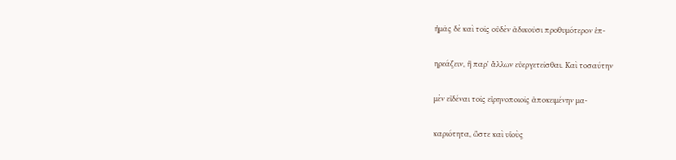ἡμᾶς δὲ καὶ τοῖς οὐδὲν ἀδικοῦσι προθυμότερον ἐπ-

ηρεάζειν, ἢ παρ' ἄλλων εὐεργετεῖσθαι. Καὶ τοσαύτην

μὲν εἰδέναι τοῖς εἰρηνοποιοῖς ἀποκειμένην μα-

καριότητα, ὥστε καὶ υἱοὺς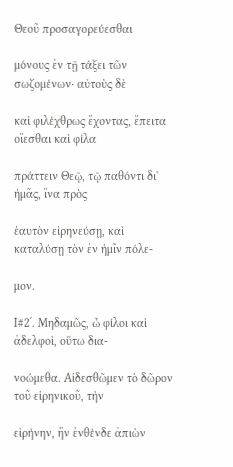Θεοῦ προσαγορεύεσθαι

μόνους ἐν τῇ τάξει τῶν σωζομένων· αὐτοὺς δὲ

καὶ φιλέχθρως ἔχοντας, ἔπειτα οἴεσθαι καὶ φίλα

πράττειν Θεῷ, τῷ παθόντι δι' ἡμᾶς, ἵνα πρὸς

ἑαυτὸν εἰρηνεύσῃ, καὶ καταλύσῃ τὸν ἐν ἡμῖν πόλε-

μον.

Ι#2ʹ. Μηδαμῶς, ὦ φίλοι καὶ ἀδελφοὶ, οὕτω δια-

νοώμεθα. Αἰδεσθῶμεν τὸ δῶρον τοῦ εἰρηνικοῦ, τὴν

εἰρήνην, ἣν ἐνθένδε ἀπιὼν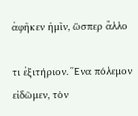ἀφῆκεν ἡμῖν, ὥσπερ ἄλλο

τι ἐξιτήριον. Ἕνα πόλεμον εἰδῶμεν, τὸν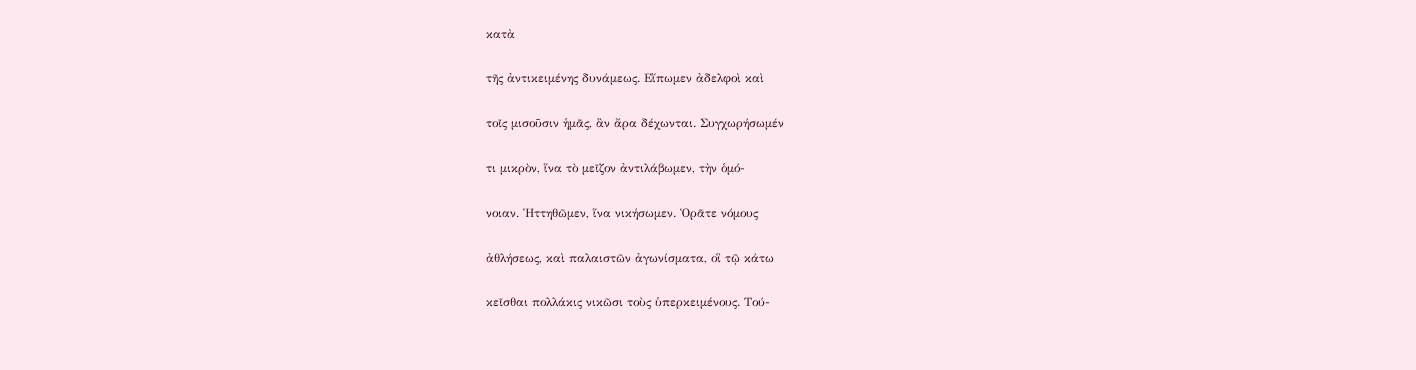κατὰ

τῆς ἀντικειμένης δυνάμεως. Εἴπωμεν ἀδελφοὶ καὶ

τοῖς μισοῦσιν ἡμᾶς, ἂν ἄρα δέχωνται. Συγχωρήσωμέν

τι μικρὸν, ἵνα τὸ μεῖζον ἀντιλάβωμεν, τὴν ὁμό-

νοιαν. Ἡττηθῶμεν, ἵνα νικήσωμεν. Ὁρᾶτε νόμους

ἀθλήσεως, καὶ παλαιστῶν ἀγωνίσματα, οἳ τῷ κάτω

κεῖσθαι πολλάκις νικῶσι τοὺς ὑπερκειμένους. Τού-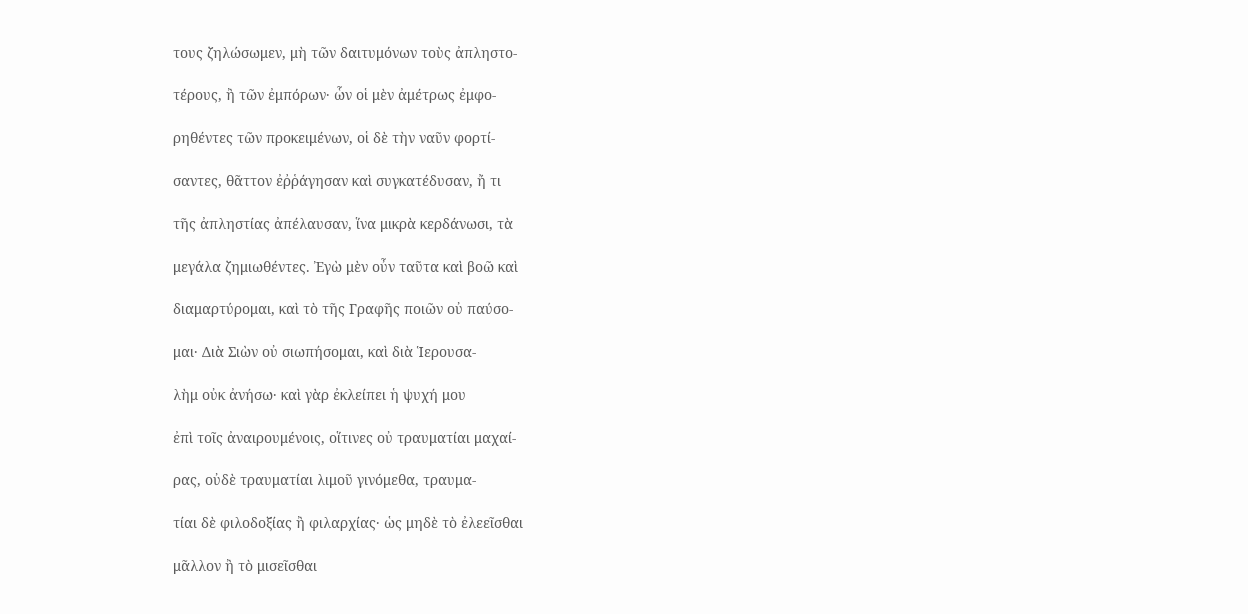τους ζηλώσωμεν, μὴ τῶν δαιτυμόνων τοὺς ἀπληστο-

τέρους, ἢ τῶν ἐμπόρων· ὧν οἱ μὲν ἀμέτρως ἐμφο-

ρηθέντες τῶν προκειμένων, οἱ δὲ τὴν ναῦν φορτί-

σαντες, θᾶττον ἐῤῥάγησαν καὶ συγκατέδυσαν, ἤ τι

τῆς ἀπληστίας ἀπέλαυσαν, ἵνα μικρὰ κερδάνωσι, τὰ

μεγάλα ζημιωθέντες. Ἐγὼ μὲν οὖν ταῦτα καὶ βοῶ καὶ

διαμαρτύρομαι, καὶ τὸ τῆς Γραφῆς ποιῶν οὐ παύσο-

μαι· Διὰ Σιὼν οὐ σιωπήσομαι, καὶ διὰ Ἱερουσα-

λὴμ οὐκ ἀνήσω· καὶ γὰρ ἐκλείπει ἡ ψυχή μου

ἐπὶ τοῖς ἀναιρουμένοις, οἵτινες οὐ τραυματίαι μαχαί-

ρας, οὐδὲ τραυματίαι λιμοῦ γινόμεθα, τραυμα-

τίαι δὲ φιλοδοξίας ἢ φιλαρχίας· ὡς μηδὲ τὸ ἐλεεῖσθαι

μᾶλλον ἢ τὸ μισεῖσθαι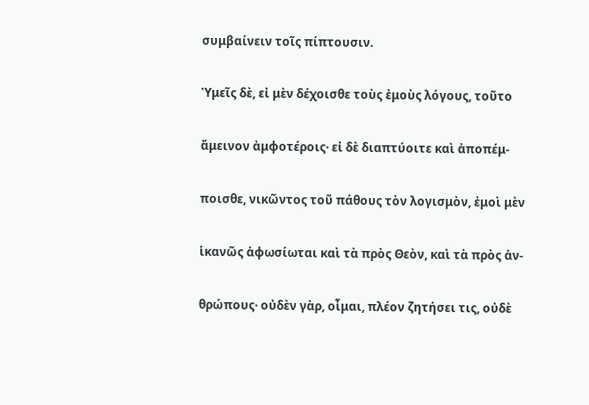συμβαίνειν τοῖς πίπτουσιν.

Ὑμεῖς δὲ, εἰ μὲν δέχοισθε τοὺς ἐμοὺς λόγους, τοῦτο

ἄμεινον ἀμφοτέροις· εἰ δὲ διαπτύοιτε καὶ ἀποπέμ-

ποισθε, νικῶντος τοῦ πάθους τὸν λογισμὸν, ἐμοὶ μὲν

ἱκανῶς ἀφωσίωται καὶ τὰ πρὸς Θεὸν, καὶ τὰ πρὸς ἀν-

θρώπους· οὐδὲν γὰρ, οἶμαι, πλέον ζητήσει τις, οὐδὲ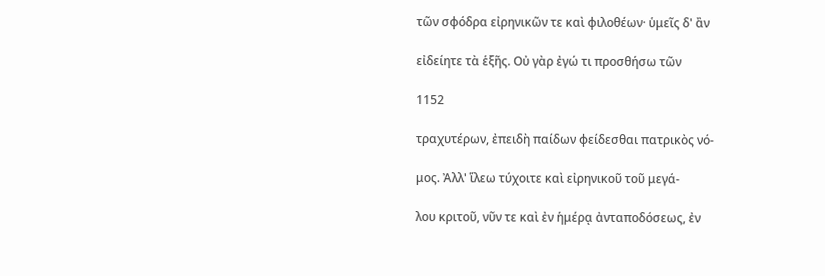τῶν σφόδρα εἰρηνικῶν τε καὶ φιλοθέων· ὑμεῖς δ' ἂν

εἰδείητε τὰ ἑξῆς. Οὐ γὰρ ἐγώ τι προσθήσω τῶν

1152

τραχυτέρων, ἐπειδὴ παίδων φείδεσθαι πατρικὸς νό-

μος. Ἀλλ' ἵλεω τύχοιτε καὶ εἰρηνικοῦ τοῦ μεγά-

λου κριτοῦ, νῦν τε καὶ ἐν ἡμέρᾳ ἀνταποδόσεως, ἐν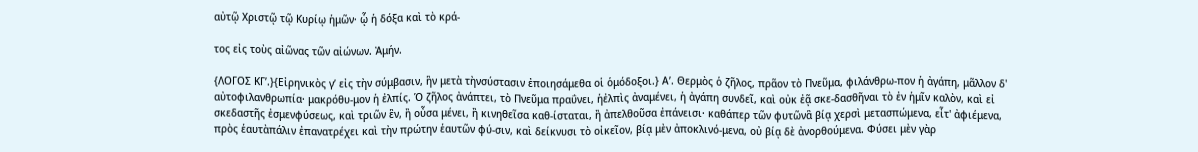αὐτῷ Χριστῷ τῷ Κυρίῳ ἡμῶν· ᾧ ἡ δόξα καὶ τὸ κρά-

τος εἰς τοὺς αἰῶνας τῶν αἰώνων. Ἀμήν.

{ΛΟΓΟΣ ΚΓʹ.}{Εἰρηνικὸς γʹ εἰς τὴν σύμβασιν, ἣν μετὰ τὴνσύστασιν ἐποιησάμεθα οἱ ὁμόδοξοι.} Αʹ. Θερμὸς ὁ ζῆλος, πρᾶον τὸ Πνεῦμα, φιλάνθρω-πον ἡ ἀγάπη, μᾶλλον δ' αὐτοφιλανθρωπία· μακρόθυ-μον ἡ ἐλπίς. Ὁ ζῆλος ἀνάπτει, τὸ Πνεῦμα πραΰνει, ἡἐλπὶς ἀναμένει, ἡ ἀγάπη συνδεῖ, καὶ οὐκ ἐᾷ σκε-δασθῆναι τὸ ἐν ἡμῖν καλὸν, καὶ εἰ σκεδαστῆς ἐσμενφύσεως, καὶ τριῶν ἓν, ἢ οὖσα μένει, ἢ κινηθεῖσα καθ-ίσταται, ἢ ἀπελθοῦσα ἐπάνεισι· καθάπερ τῶν φυτῶνἃ βίᾳ χερσὶ μετασπώμενα, εἶτ' ἀφιέμενα, πρὸς ἑαυτὰπάλιν ἐπανατρέχει καὶ τὴν πρώτην ἑαυτῶν φύ-σιν, καὶ δείκνυσι τὸ οἰκεῖον, βίᾳ μὲν ἀποκλινό-μενα, οὐ βίᾳ δὲ ἀνορθούμενα. Φύσει μὲν γὰρ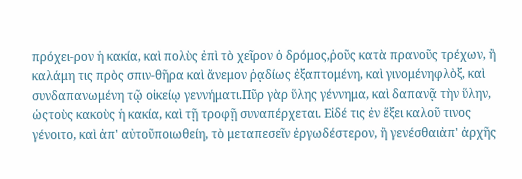πρόχει-ρον ἡ κακία, καὶ πολὺς ἐπὶ τὸ χεῖρον ὁ δρόμος,ῥοῦς κατὰ πρανοῦς τρέχων, ἢ καλάμη τις πρὸς σπιν-θῆρα καὶ ἄνεμον ῥᾳδίως ἐξαπτομένη, καὶ γινομένηφλὸξ, καὶ συνδαπανωμένη τῷ οἰκείῳ γεννήματι.Πῦρ γὰρ ὕλης γέννημα, καὶ δαπανᾷ τὴν ὕλην, ὡςτοὺς κακοὺς ἡ κακία, καὶ τῇ τροφῇ συναπέρχεται. Εἰδέ τις ἐν ἕξει καλοῦ τινος γένοιτο, καὶ ἀπ' αὐτοῦποιωθείη, τὸ μεταπεσεῖν ἐργωδέστερον, ἢ γενέσθαιἀπ' ἀρχῆς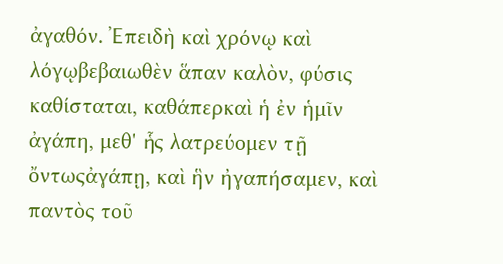ἀγαθόν. Ἐπειδὴ καὶ χρόνῳ καὶ λόγῳβεβαιωθὲν ἅπαν καλὸν, φύσις καθίσταται, καθάπερκαὶ ἡ ἐν ἡμῖν ἀγάπη, μεθ' ἧς λατρεύομεν τῇ ὄντωςἀγάπῃ, καὶ ἣν ἠγαπήσαμεν, καὶ παντὸς τοῦ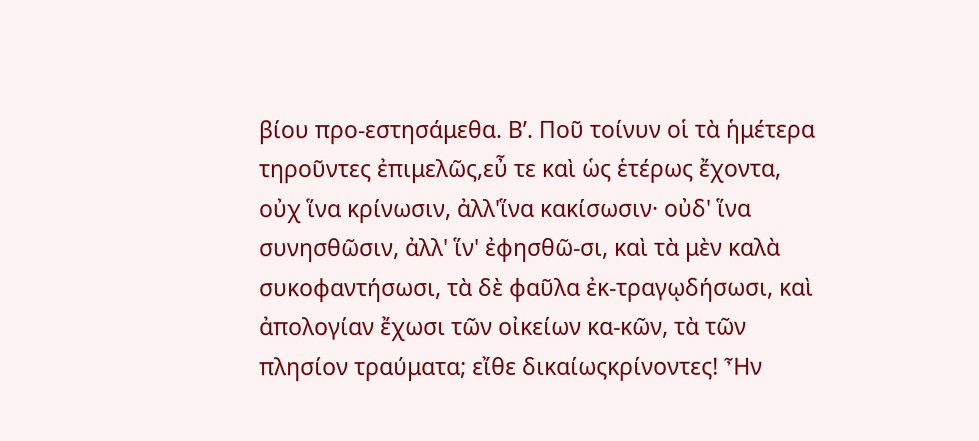βίου προ-εστησάμεθα. Βʹ. Ποῦ τοίνυν οἱ τὰ ἡμέτερα τηροῦντες ἐπιμελῶς,εὖ τε καὶ ὡς ἑτέρως ἔχοντα, οὐχ ἵνα κρίνωσιν, ἀλλ'ἵνα κακίσωσιν· οὐδ' ἵνα συνησθῶσιν, ἀλλ' ἵν' ἐφησθῶ-σι, καὶ τὰ μὲν καλὰ συκοφαντήσωσι, τὰ δὲ φαῦλα ἐκ-τραγῳδήσωσι, καὶ ἀπολογίαν ἔχωσι τῶν οἰκείων κα-κῶν, τὰ τῶν πλησίον τραύματα; εἴθε δικαίωςκρίνοντες! Ἦν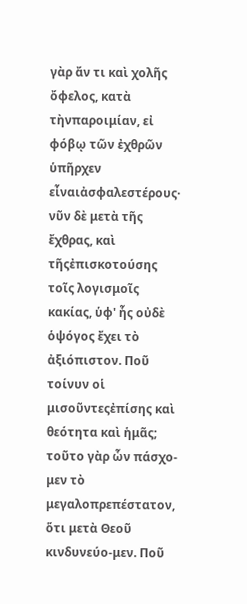γὰρ ἄν τι καὶ χολῆς ὄφελος, κατὰ τὴνπαροιμίαν, εἰ φόβῳ τῶν ἐχθρῶν ὑπῆρχεν εἶναιἀσφαλεστέρους· νῦν δὲ μετὰ τῆς ἔχθρας, καὶ τῆςἐπισκοτούσης τοῖς λογισμοῖς κακίας, ὑφ' ἧς οὐδὲ ὁψόγος ἔχει τὸ ἀξιόπιστον. Ποῦ τοίνυν οἱ μισοῦντεςἐπίσης καὶ θεότητα καὶ ἡμᾶς; τοῦτο γὰρ ὧν πάσχο-μεν τὸ μεγαλοπρεπέστατον, ὅτι μετὰ Θεοῦ κινδυνεύο-μεν. Ποῦ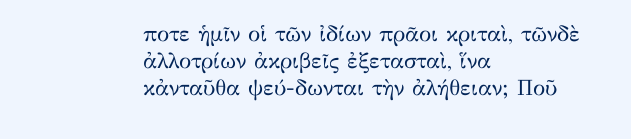ποτε ἡμῖν οἱ τῶν ἰδίων πρᾶοι κριταὶ, τῶνδὲ ἀλλοτρίων ἀκριβεῖς ἐξετασταὶ, ἵνα κἀνταῦθα ψεύ-δωνται τὴν ἀλήθειαν; Ποῦ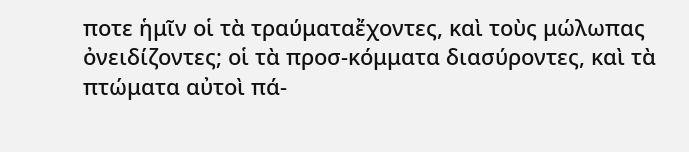ποτε ἡμῖν οἱ τὰ τραύματαἔχοντες, καὶ τοὺς μώλωπας ὀνειδίζοντες; οἱ τὰ προσ-κόμματα διασύροντες, καὶ τὰ πτώματα αὐτοὶ πά-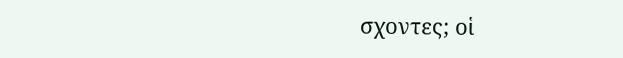σχοντες; οἱ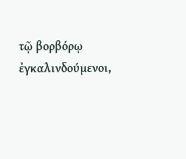τῷ βορβόρῳ ἐγκαλινδούμενοι,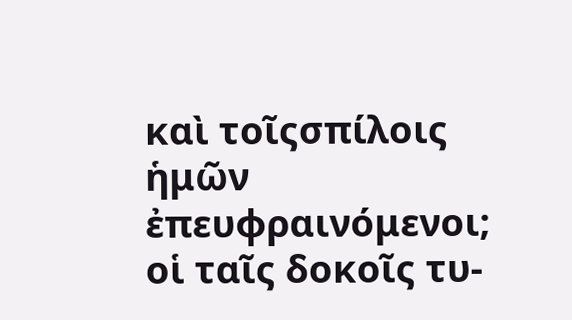καὶ τοῖςσπίλοις ἡμῶν ἐπευφραινόμενοι; οἱ ταῖς δοκοῖς τυ-